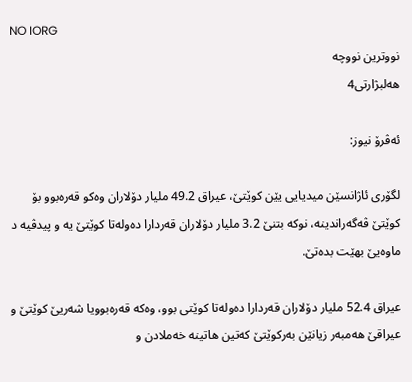NO IORG
نووترين نووچه
هه‌لبژارتى4

ئه‌ڤرۆ نیوز:

لگۆری ئاژانسێن میدیایی یێن كوێتێ، عیراق 49.2 ملیار دۆلاران وه‌كو قه‌ره‌بوو بۆ كوێتێ ڤه‌گه‌راندینه‌، نوكه‌ بتنێ 3.2 ملیار دۆلاران قه‌ردارا ده‌وله‌تا كوێتێ یه‌ و پیدڤیه‌ د ماوه‌یێ بهێت بده‌تێ.

عیراق 52.4 ملیار دۆلاران قه‌ردارا ده‌وله‌تا كوێتی بوو، وه‌كه‌ قه‌ره‌بوویا شه‌ریێ كوێتێ و عیراقێ هه‌مبه‌ر زیانێن به‌ركوێتێ كه‌تین هاتینه‌ خه‌ملادن و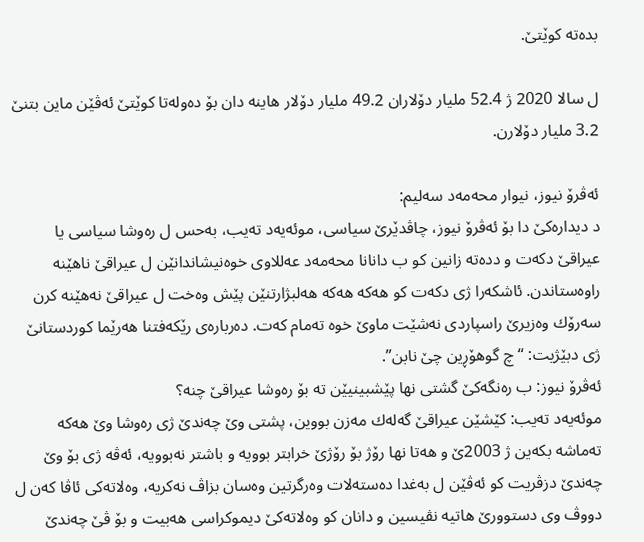بده‌ته‌ كوێتێ.

ل سالا 2020 ژ 52.4 ملیار دۆلاران 49.2 ملیار دۆلار هاینه‌ دان بۆ ده‌وله‌تا كوێتێ ئه‌ڤێن ماین بتنێ 3.2 ملیار دۆلارن.

ئه‌ڤرۆ نیوز، نیوار محه‌مه‌د سه‌لیم:
د دیداره‌كێ‌ دا بۆ ئه‌ڤرۆ نیوز، چاڤدێرێ‌ سیاسی، موئه‌یه‌د ته‌یب، به‌حس ل ره‌وشا سیاسی یا عیراقێ‌ دكه‌ت و دده‌ته‌ زانین كو ب دانانا محه‌مه‌د عه‌للاوی خوه‌نیشاندانێن ل عیراقێ‌ ناهێنه‌ راوه‌ستاندن. ئاشكه‌را ژی دكه‌ت كو هه‌كه‌ هه‌كه‌ هه‌لبژارتنێن پێش وه‌خت ل عیراقێ‌ نه‌هێنه‌ كرن سه‌رۆك وه‌زیرێ‌ راسپاردی نه‌شێت ماوێ‌ خوه‌ ته‌مام كه‌ت. ده‌رباره‌ی رێكه‌فتنا هه‌رێما كوردستانێ‌ ژی دبێژیت: “چ گوهۆڕین چێ‌ نابن”.
ئه‌ڤرۆ نیوز: ب ره‌نگه‌كێ‌ گشتی نها پێشبینیێن ته‌ بۆ ره‌وشا عیراقێ‌ چنه‌؟
موئه‌یه‌د ته‌یب: كێشێن عیراقێ‌ گه‌له‌ك مه‌زن بووین، پشتی وێ‌ چه‌ندێ‌ ژی ره‌وشا وێ‌ هه‌كه‌ ته‌ماشه‌ بكه‌ین ژ 2003ێ و هه‌تا نها رۆژ بۆ رۆژێ‌ خرابتر بوویه‌ و باشتر نه‌بوویه‌، ئه‌ڤه‌ ژی بۆ وێ‌ چه‌ندێ‌ دزڤریت كو ئه‌ڤێن ل به‌غدا ده‌سته‌لات وه‌رگرتین وه‌سان بزاڤ نه‌كریه‌، وه‌لاته‌كی ئاڤا كه‌ن ل دووڤ وی دستوورێ‌ هاتیه‌ نڤیسین و دانان كو وه‌لاته‌كێ‌ دیموكراسی هه‌بیت و بۆ ڤێ‌ چه‌ندێ‌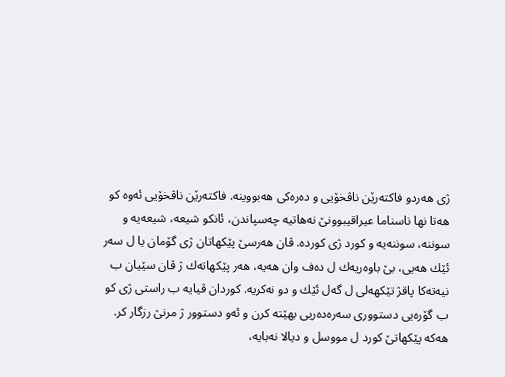ژی هه‌ردو فاكته‌رێن ناڤخۆیی و ده‌ره‌كی هه‌بووینه‌. فاكته‌رێن ناڤخۆیی ئه‌وه‌ كو هه‌تا نها ناسناما عیراقیبوونێ‌ نه‌هاتیه‌ چه‌سپاندن، ئانكو شیعه‌، شیعه‌یه‌ و سوننه‌، سوننه‌یه‌ و كورد ژی كورده‌. ڤان هه‌رسێ‌ پێكهاتان ژی گۆمان یا ل سه‌ر ئێك هه‌یی، بێ باوه‌ریه‌ك ل ده‌ف وان هه‌یه‌، هه‌ر پێكهاته‌ك ژ ڤان سێیان ب نیه‌ته‌كا پاقژ تێكهه‌لی ل گه‌ل ئێك و دو نه‌كریه‌. كوردان ڤیایه‌ ب راستی ژی كو ب گۆره‌یی دستووری سه‌ره‌ده‌ریی بهێته‌ كرن و ئه‌و دستوور ژ مرنێ‌ رزگار كر. هه‌كه‌ پێكهاتێ‌ كورد ل مووسل و دیالا نه‌بایه‌،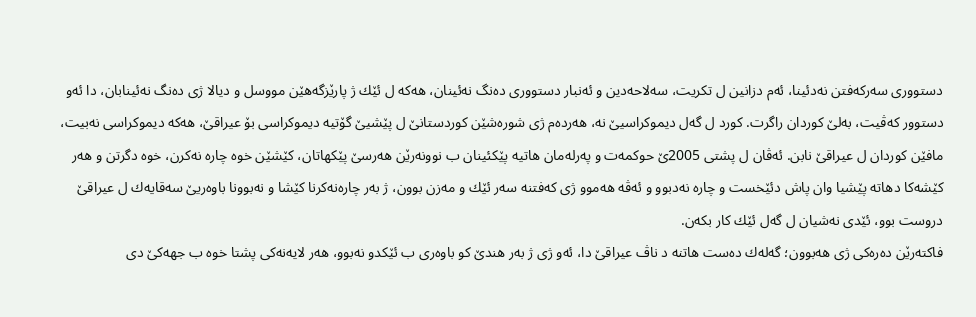دستووری سه‌ركه‌فتن نه‌دئینا، ئه‌م دزانین ل تكریت، سه‌لاحه‌دین و ئه‌نبار دستووری ده‌نگ نه‌ئینان، هه‌كه‌ ل ئێك ژ پارێزگه‌هێن مووسل و دیالا ژی ده‌نگ نه‌ئینابان، دا ئه‌و دستوور كه‌ڤیت، به‌لێ‌ كوردان راگرت. كورد ل گه‌ل دیموكراسیێ‌ نه‌، هه‌رده‌م ژی شوره‌شێن كوردستانێ‌ ل پێشیێ گۆتیه‌ دیموكراسی بۆ عیراقێ‌، هه‌كه‌ دیموكراسی نه‌بیت، مافێن كوردان ل عیراقێ‌ نابن. ئه‌ڤان ل پشتی 2005ێ‌ حوكمه‌ت و په‌رله‌مان هاتیه‌ پێكئینان ب نوونه‌رێن هه‌رسێ‌ پێكهاتان، كێشێن خوه‌ چاره‌ نه‌كرن، خوه‌ دگرتن و هه‌ر كێشه‌كا دهاته‌ پێشیا وان پاش دئێخست و چاره‌ نه‌دبوو و ئه‌ڤه‌ هه‌موو ژی كه‌فتنه‌ سه‌ر ئێك و مه‌زن بوون، ژ به‌ر چاره‌نه‌كرنا كێشا و نه‌بوونا باوه‌ریێ‌ سه‌قایه‌ك ل عیراقێ‌ دروست بوو، ئێدی نه‌شیان ل گه‌ل ئێك كار بكه‌ن.
فاكته‌رێن ده‌ره‌كی ژی هه‌بوون؛ گه‌له‌ك ده‌ست هاتنه‌ د ناڤ عیراقێ‌ دا، ئه‌و ژی ژ به‌ر هندێ‌ كو باوه‌ری ب ئێكدو نه‌بوو، هه‌ر لایه‌نه‌كی پشتا خوه‌ ب جهه‌كێ‌ دی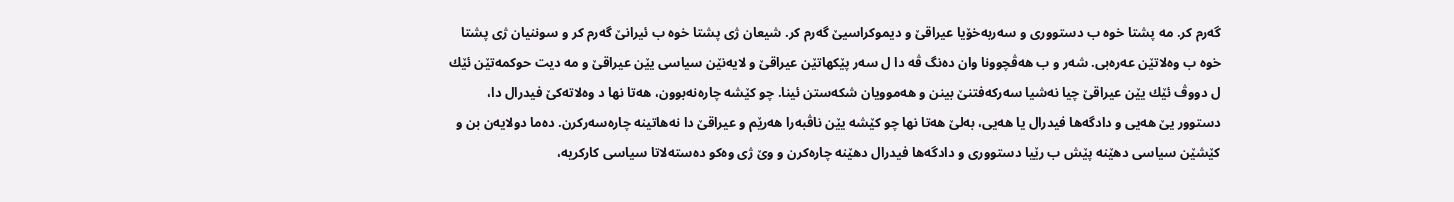گه‌رم كر. مه‌ پشتا خوه‌ ب دستووری و سه‌ربه‌خۆیا عیراقێ‌ و دیموكراسیێ‌ گه‌رم كر. شیعان ژی پشتا خوه‌ ب ئیرانێ‌ گه‌رم كر و سوننیان ژی پشتا خوه‌ ب وه‌لاتێن عه‌ره‌بی. شه‌ر و ب هه‌ڤچوونا وان ده‌نگ ڤه‌ دا ل سه‌ر پێكهاتێن عیراقێ‌ و لایه‌نێن سیاسی یێن عیراقێ‌ و مه‌ دیت حوكمه‌تێن ئێك ل دووڤ ئێك یێن عیراقێ‌ چیا نه‌شیا سه‌ركه‌فتنێ‌ بینن و هه‌موویان شكه‌ستن ئینا. چو كێشه‌ چاره‌نه‌بوون، هه‌تا نها د وه‌لاته‌كێ‌ فیدرال دا، دستوور یێ‌ هه‌یی و دادگه‌ها فیدرال یا هه‌یی، به‌لێ‌ هه‌تا نها چو كێشه‌ یێن ناڤبه‌را هه‌رێم و عیراقێ‌ دا نه‌هاتینه‌ چاره‌سه‌ركرن. ده‌ما دولایه‌ن بن و كێشێن سیاسی دهێنه‌ پێش ب رێیا دستووری و دادگه‌ها فیدرال دهێنه‌ چاره‌كرن و وێ‌ ژی وه‌كو ده‌سته‌لاتا سیاسی كاركریه‌،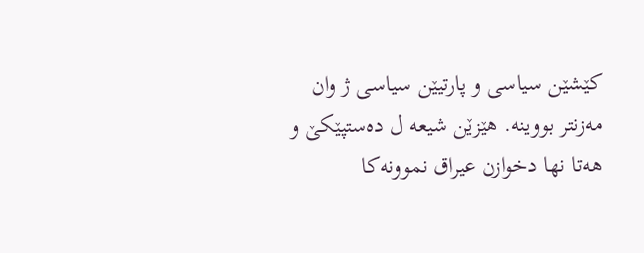كێشێن سیاسی و پارتیێن سیاسی ژ وان مه‌زنتر بووینه‌. هێزێن شیعه‌ ل ده‌ستپێكێ‌ و هه‌تا نها دخوازن عیراق نموونه‌كا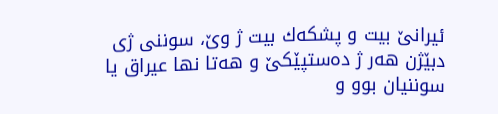ئیرانێ‌ بیت و پشكه‌ك بیت ژ وێ‌، سوننی ژی دبێژن هه‌ر ژ ده‌ستپێكێ‌ و هه‌تا نها عیراق یا سوننیان بوو و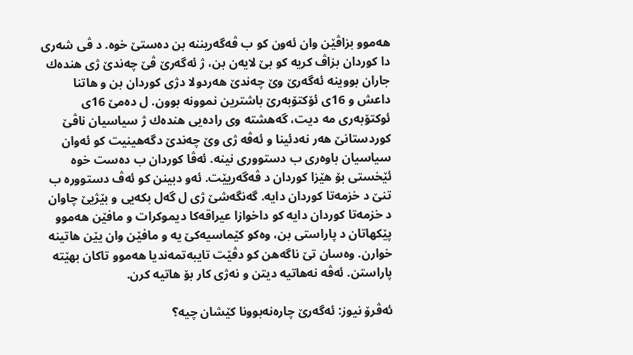هه‌موو بزاڤێن وان ئه‌ون كو ب ڤه‌گه‌ریننه‌ بن ده‌ستێ‌ خوه‌. د ڤی شه‌ری دا كوردان بزاڤ كریه‌ كو بێ‌ لایه‌ن بن، ژ ئه‌گه‌رێ‌ ڤێ‌ چه‌ندێ‌ ژی هنده‌ك جاران بووینه‌ ئه‌گه‌رێ‌ وێ‌ چه‌ندێ‌ هه‌ردولا دژی كوردان بن و هاتنا داعش و 16ی ئۆكتۆبه‌رێ‌ باشترین نموونه‌ بوون. ل ده‌مێ‌ 16ی ئوكتۆبه‌ری مه‌ دیت، گه‌هشته‌ وی راده‌یی هنده‌ك ژ سیاسیان ناڤێ‌ كوردستانێ‌ هه‌ر نه‌دئینا و ئه‌ڤه‌ ژی وێ‌ چه‌ندێ‌ دگه‌هینیت كو ئه‌وان سیاسیان باوه‌ری ب دستووری نینه‌. ئه‌ڤا كوردان ب ده‌ست خوه‌ ئێخستی بۆ هێزا كوردان د ڤه‌گه‌ریێت. ئه‌و دبینن كو ئه‌ڤ دستووره‌ ب تنێ‌ د خزمه‌تا كوردان دایه‌. گه‌نگه‌شێ‌ ژی ل گه‌ل بكه‌یی و بێژیێ‌ چاوان د خزمه‌تا كوردان دایه‌ كو داخوازا عیراقه‌كا دیموكرات و مافێن هه‌موو پێكهاتان د پاراستی بن، وه‌كو كێماسیه‌كێ‌ یه‌ و مافێن وان یێن هاتینه‌ خوارن. وه‌سان تێ‌ ناگه‌هن كو دڤێت تایبه‌تمه‌ندیا هه‌موو تاكان بهێته‌ پاراستن. ئه‌ڤه‌ نه‌هاتیه‌ دیتن و نه‌ژی كار بۆ هاتیه‌ كرن.

ئه‌ڤرۆ نیوز: ئه‌گه‌رێ‌ چاره‌نه‌بوونا كێشان چیه‌؟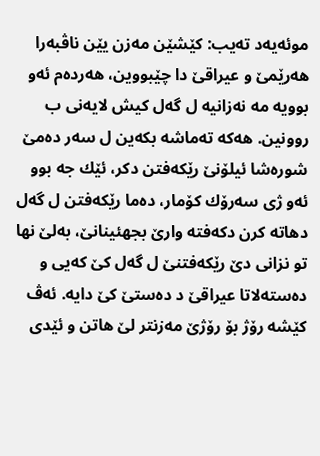موئه‌یه‌د ته‌یب: كێشێن مه‌زن یێن ناڤبه‌را هه‌رێمێ‌ و عیراقێ‌ دا چێبووین، هه‌رده‌م ئه‌و بوویه‌ مه‌ نه‌زانیه‌ ل گه‌ل كیش لایه‌نی ب روونین. هه‌كه‌ ته‌ماشه‌ بكه‌ین ل سه‌ر ده‌مێ‌ شوره‌شا ئیلۆنێ‌ رێكه‌فتن دكر، ئێك جه بوو ئه‌و ژی سه‌رۆك كۆمار، ده‌ما رێكه‌فتن ل گه‌ل دهاته‌ كرن دكه‌فته‌ وارێ‌ بجهئینانێ‌، به‌لێ‌ نها تو نزانی دێ‌ رێكه‌فتنێ‌ ل گه‌ل كێ‌ كه‌یی و ده‌سته‌لاتا عیراقێ‌ د ده‌ستێ‌ كێ‌ دایه‌. ئه‌ڤ كێشه‌ رۆژ بۆ رۆژێ‌ مه‌زنتر لێ‌ هاتن و ئێدی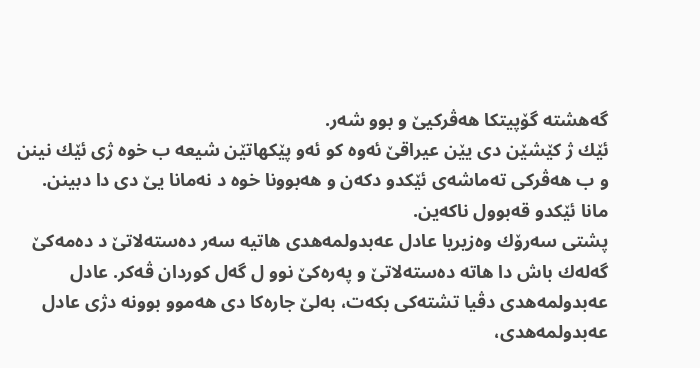گه‌هشته‌ گۆپیتكا هه‌ڤركیێ‌ و بوو شه‌ر.
ئێك ژ كێشێن دی یێن عیراقێ‌ ئه‌وه‌ كو ئه‌و پێكهاتێن شیعه‌ ب خوه‌ ژی ئێك نینن و ب هه‌ڤركی ته‌ماشه‌ی ئێكدو دكه‌ن و هه‌بوونا خوه‌ د نه‌مانا یێ‌ دی دا دبینن. مانا ئێكدو قه‌بوول ناكه‌ین.
پشتی سه‌رۆك وه‌زیریا عادل عه‌بدولمه‌هدی هاتیه‌ سه‌ر ده‌سته‌لاتێ‌ د ده‌مه‌كێ‌ گه‌له‌ك باش دا هاته‌ ده‌سته‌لاتێ‌ و په‌ره‌كێ‌ نوو ل گه‌ل كوردان ڤه‌كر. عادل عه‌بدولمه‌هدی دڤیا تشته‌كی بكه‌ت، به‌لێ‌ جاره‌كا دی هه‌موو بوونه‌ دژی عادل عه‌بدولمه‌هدی،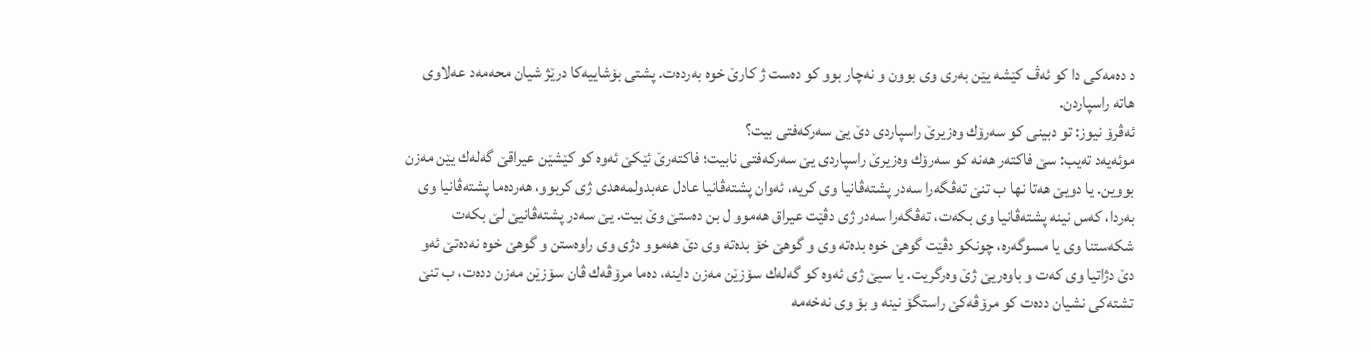د ده‌مه‌كی دا كو ئه‌ڤ كێشه‌ یێن به‌ری وی بوون و نه‌چار بوو كو ده‌ست ژ كارێ‌ خوه‌ به‌رده‌ت. پشتی بۆشاییه‌كا درێژ شیان محه‌مه‌د عه‌لاوی هاته‌ راسپاردن.
ئه‌ڤرۆ نیوز: تو دبینی كو سه‌رۆك وه‌زیرێ راسپاردی دێ‌ یێ‌ سه‌ركه‌فتی بیت؟
موئه‌یه‌د ته‌یب: سێ‌ فاكته‌ر هه‌نه‌ كو سه‌رۆك وه‌زیرێ‌ راسپاردی یێ‌ سه‌ركه‌فتی نابیت؛ فاكته‌رێ‌ ئێكێ‌ ئه‌وه‌ كو كێشێن عیراقێ‌ گه‌له‌ك یێن مه‌زن بووین. یا دویێ‌ هه‌تا نها ب تنێ‌ ته‌ڤگه‌را سه‌در پشته‌ڤانیا وی كریه‌، ئه‌وان پشته‌ڤانیا عادل عه‌بدولمه‌هدی ژی كربوو، هه‌رده‌ما پشته‌ڤانیا وی به‌ردا، كه‌س نینه‌ پشته‌ڤانیا وی بكه‌ت، ته‌ڤگه‌را سه‌در ژی دڤێت عیراق هه‌موو ل بن ده‌ستێ‌ وێ‌ بیت. یێ‌ سه‌در پشته‌ڤانیێ‌ لێ‌ بكه‌ت شكه‌ستنا وی یا مسوگه‌ره‌، چونكو دڤێت گوهێ‌ خوه‌ بده‌ته‌ وی و گوهێ‌ خۆ بده‌ته‌ وی دێ‌ هه‌موو دژی وی راوه‌ستن و گوهێ‌ خوه‌ نه‌ده‌تێ‌ ئه‌و دێ‌ دژاتیا وی كه‌ت و باوه‌ریێ‌ ژێ‌ وه‌رگریت. یا سیێ‌ ژی ئه‌وه‌ كو گه‌له‌ك سۆزێن مه‌زن داینه‌، ده‌ما مرۆڤه‌ك ڤان سۆزێن مه‌زن دده‌ت، ب تنێ‌ تشته‌كی نشیان دده‌ت كو مرۆڤه‌كێ‌ راستگۆ نینه‌ و بۆ وی نه‌خه‌مه‌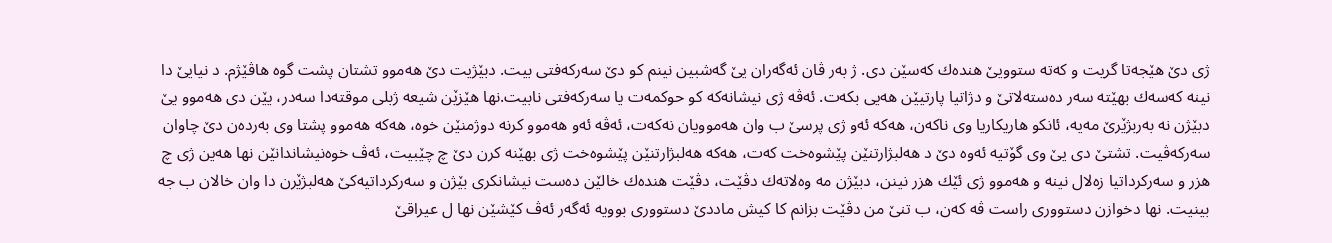ژی دێ‌ هێجه‌تا گریت و كه‌ته‌ ستوویێ‌ هنده‌ك كه‌سێن دی. ژ به‌ر ڤان ئه‌گه‌ران یێ‌ گه‌شبین نینم كو دێ‌ سه‌ركه‌فتی بیت. دبێژیت دێ‌ هه‌موو تشتان پشت گوه هاڤێژم. د نیایێ‌ دا نینه‌ كه‌سه‌ك بهێته‌ سه‌ر ده‌سته‌لاتێ‌ و دژاتیا پارتیێن هه‌یی بكه‌ت. ئه‌ڤه‌ ژی نیشانه‌كه‌ كو حوكمه‌ت یا سه‌ركه‌فتی نابیت.نها هێزێن شیعه‌ ژبلی موقته‌دا سه‌در، یێن دی هه‌موو یێ‌ دبێژن نه‌ به‌ربژێرێ‌ مه‌یه‌، ئانكو هاریكاریا وی ناكه‌ن، هه‌كه‌ ئه‌و ژی پرسێ‌ ب وان هه‌موویان نه‌كه‌ت، ئه‌ڤه‌ ئه‌و هه‌موو كرنه‌ دوژمنێن خوه‌، هه‌كه‌ هه‌موو پشتا وی به‌رده‌ن دێ‌ چاوان سه‌ركه‌ڤیت. تشتێ‌ دی یێ‌ وی گۆتیه‌ ئه‌وه‌ دێ‌ د هه‌لبژارتنێن پێشوه‌خت كه‌ت، هه‌كه‌ هه‌لبژارتنێن پێشوه‌خت ژی بهێنه‌ كرن دێ‌ چ چێبیت، ئه‌ڤ خوه‌نیشاندانێن نها هه‌ین ژی چ هزر و سه‌ركرداتیا زه‌لال نینه‌ و هه‌موو ژی ئێك هزر نینن، دبێژن مه‌ وه‌لاته‌ك دڤێت، دڤێت هنده‌ك خالێن ده‌ست نیشانكری بێژن و سه‌ركرداتیه‌كێ‌ هه‌لبژێرن دا وان خالان ب جه بینیت. نها دخوازن دستووری راست ڤه‌ كه‌ن، ب تنێ‌ من دڤێت بزانم كا كیش ماددێ‌ دستووری بوویه‌ ئه‌گه‌ر ئه‌ڤ كێشێن نها ل عیراقێ‌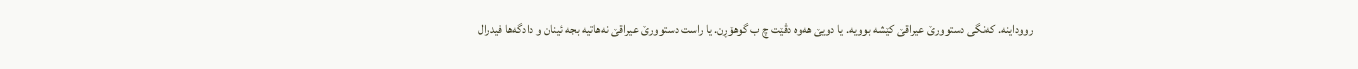رووداینه‌. كه‌نگی دستوورێ‌ عیراقێ‌ كێشه‌ بوویه‌. یا دویێ‌ هه‌وه‌ دڤێت چ ب گوهۆڕن. یا راست دستوورێ‌ عیراقێ‌ نه‌هاتیه‌ بجه ئینان و دادگه‌ها فیدرال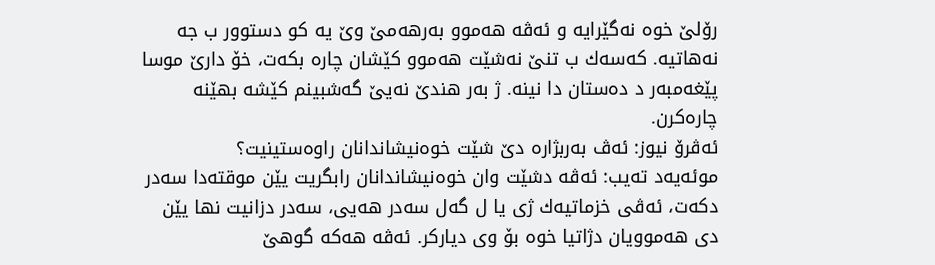رۆلێ‌ خوه‌ نه‌گێرایه‌ و ئه‌ڤه‌ هه‌موو به‌رهه‌مێ‌ وێ‌ یه‌ كو دستوور ب جه نه‌هاتیه‌. كه‌سه‌ك ب تنێ‌ نه‌شێت هه‌موو كێشان چاره‌ بكه‌ت، خۆ دارێ‌ موسا پێغه‌مبه‌ر د ده‌ستان دا نینه‌. ژ به‌ر هندێ‌ نه‌یێ‌ گه‌شبینم كێشه‌ بهێنه‌ چاره‌كرن.
ئه‌ڤرۆ نیوز: ئه‌ڤ به‌ربژاره‌ دێ‌ شێت خوه‌نیشاندانان راوه‌ستینیت؟
موئه‌یه‌د ته‌یب: ئه‌ڤه‌ دشێت وان خوه‌نیشاندانان رابگریت یێن موقته‌دا سه‌در دكه‌ت، ئه‌ڤی خزماتیه‌ك ژی یا ل گه‌ل سه‌در هه‌یی، سه‌در دزانیت نها یێن دی هه‌موویان دژاتیا خوه‌ بۆ وی دیاركر. ئه‌ڤه‌ هه‌كه‌ گوهێ‌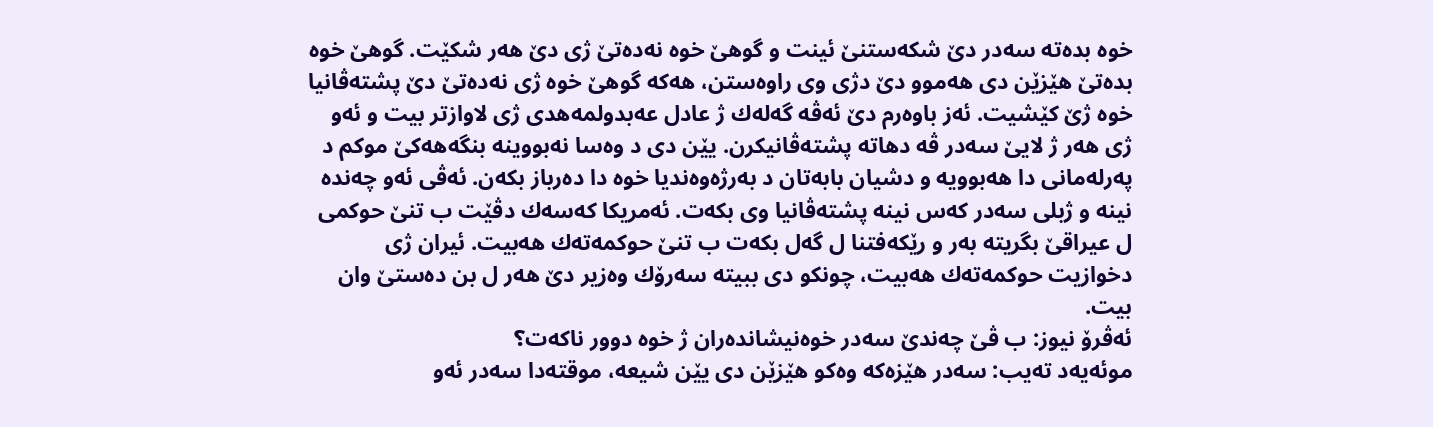خوه‌ بده‌ته‌ سه‌در دێ‌ شكه‌ستنێ‌ ئینت و گوهێ‌ خوه‌ نه‌ده‌تێ‌ ژی دێ‌ هه‌ر شكێت. گوهێ‌ خوه‌ بده‌تێ‌ هێزێن دی هه‌موو دێ‌ دژی وی راوه‌ستن، هه‌كه‌ گوهێ‌ خوه‌ ژی نه‌ده‌تێ‌ دێ‌ پشته‌ڤانیا خوه‌ ژێ‌ كێشیت. ئه‌ز باوه‌رم دێ‌ ئه‌ڤه‌ گه‌له‌ك ژ عادل عه‌بدولمه‌هدی ژی لاوازتر بیت و ئه‌و ژی هه‌ر ژ لایێ‌ سه‌در ڤه‌ دهاته‌ پشته‌ڤانیكرن. یێن دی د وه‌سا نه‌بووینه‌ بنگه‌هه‌كێ‌ موكم د په‌رله‌مانی دا هه‌بوویه‌ و دشیان بابه‌تان د به‌رژه‌وه‌ندیا خوه‌ دا ده‌رباز بكه‌ن. ئه‌ڤی ئه‌و چه‌نده‌ نینه‌ و ژبلی سه‌در كه‌س نینه‌ پشته‌ڤانیا وی بكه‌ت. ئه‌مریكا كه‌سه‌ك دڤێت ب تنێ‌ حوكمی ل عیراقێ‌ بگریته‌ به‌ر و رێكه‌فتنا ل گه‌ل بكه‌ت ب تنێ‌ حوكمه‌ته‌ك هه‌بیت. ئیران ژی دخوازیت حوكمه‌ته‌ك هه‌بیت، چونكو دی ببیته‌ سه‌رۆك وه‌زیر دێ‌ هه‌ر ل بن ده‌ستێ‌ وان بیت.
ئه‌ڤرۆ نیوز: ب ڤێ‌ چه‌ندێ‌ سه‌در خوه‌نیشانده‌ران ژ خوه‌ دوور ناكه‌ت؟
موئه‌یه‌د ته‌یب: سه‌در هێزه‌كه‌ وه‌كو هێزێن دی یێن شیعه‌، موقته‌دا سه‌در ئه‌و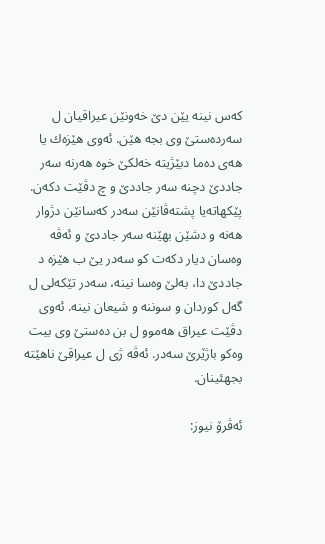كه‌س نینه‌ یێن دێ‌ خه‌ونێن عیراقیان ل سه‌رده‌ستێ‌ وی بجه هێن. ئه‌وی هێزه‌ك یا هه‌ی ده‌ما دبێژیته‌ خه‌لكێ‌ خوه‌ هه‌رنه‌ سه‌ر جاددێ‌ دچنه‌ سه‌ر جاددێ‌ و چ دڤێت دكه‌ن. پێكهاته‌یا پشته‌ڤانێن سه‌در كه‌سانێن دژوار هه‌نه‌ و دشێن بهێنه‌ سه‌ر جاددێ‌ و ئه‌ڤه‌ وه‌سان دیار دكه‌ت كو سه‌در یێ‌ ب هێزه‌ د جاددێ‌ دا، به‌لێ‌ وه‌سا نینه‌، سه‌در تێكه‌لی ل گه‌ل كوردان و سوننه‌ و شیعان نینه‌. ئه‌وی دڤێت عیراق هه‌موو ل بن ده‌ستێ‌ وی بیت وه‌كو باژێرێ‌ سه‌در. ئه‌ڤه‌ ژی ل عیراقێ‌ ناهێته‌ بجهئینان.

ئه‌ڤرۆ نیوز: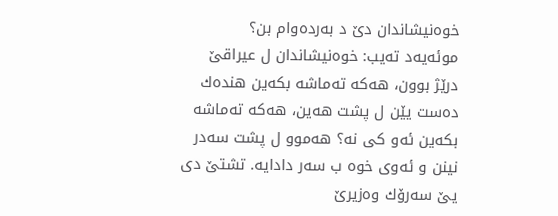خوه‌نیشاندان دێ‌ د به‌رده‌وام بن؟
موئه‌یه‌د ته‌یب: خوه‌نیشاندان ل عیراقێ‌ درێژ بوون، هه‌كه‌ ته‌ماشه‌ بكه‌ین هنده‌ك ده‌ست یێن ل پشت هه‌ین، هه‌كه‌ ته‌ماشه‌ بكه‌ین ئه‌و كی نه‌؟ هه‌موو ل پشت سه‌در نینن و ئه‌وی خوه‌ ب سه‌ر دادایه‌. تشتێ‌ دی یێ‌ سه‌رۆك وه‌زیرێ‌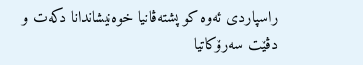راسپاردی ئه‌وه‌ كو پشته‌ڤانیا خوه‌نیشاندانا دكه‌ت و دڤێت سه‌رۆكاتیا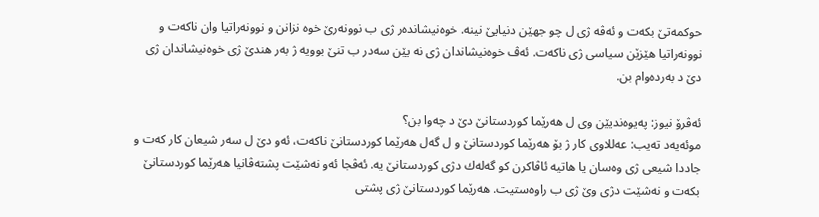حوكمه‌تێ‌ بكه‌ت و ئه‌ڤه‌ ژی ل چو جهێن دنیایێ‌ نینه‌. خوه‌نیشانده‌ر ژی ب نوونه‌رێ‌ خوه‌ نزانن و نوونه‌راتیا وان ناكه‌ت و نوونه‌راتیا هێزێن سیاسی ژی ناكه‌ت. ئه‌ڤ خوه‌نیشاندان ژی نه‌ یێن سه‌در ب تنێ‌ بوویه‌ ژ به‌ر هندێ‌ ژی خوه‌نیشاندان ژی دێ‌ د به‌رده‌وام بن.

ئه‌ڤرۆ نیوز: په‌یوه‌ندیێن وی ل هه‌رێما كوردستانێ‌ دێ‌ د چه‌وا بن؟
موئه‌یه‌د ته‌یب: عه‌للاوی كار ژ بۆ هه‌رێما كوردستانێ‌ و ل گه‌ل هه‌رێما كوردستانێ‌ ناكه‌ت، ئه‌و دێ‌ ل سه‌ر شیعان كار كه‌ت و جاددا شیعی ژی وه‌سان یا هاتیه‌ ئاڤاكرن كو گه‌له‌ك دژی كوردستانێ‌ یه‌. ئه‌ڤجا ئه‌و نه‌شێت پشته‌ڤانیا هه‌رێما كوردستانێ‌ بكه‌ت و نه‌شێت دژی وێ‌ ژی ب راوه‌ستیت. هه‌رێما كوردستانێ‌ ژی پشتی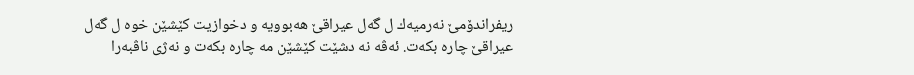ریفراندۆمێ‌ نه‌رمیه‌ك ل گه‌ل عیراقێ‌ هه‌بوویه‌ و دخوازیت كێشێن خوه‌ ل گه‌ل عیراقێ‌ چاره‌ بكه‌ت. ئه‌ڤه‌ نه‌ دشێت كێشێن مه‌ چاره‌ بكه‌ت و نه‌ژی ناڤبه‌را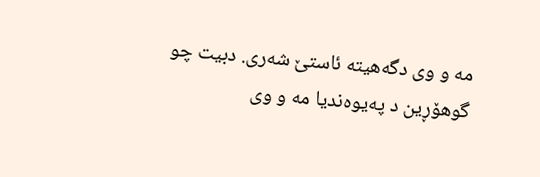مه‌ و وی دگه‌هیته‌ ئاستێ‌ شه‌ری. دبیت چو گوهۆڕین د په‌یوه‌ندیا مه‌ و وی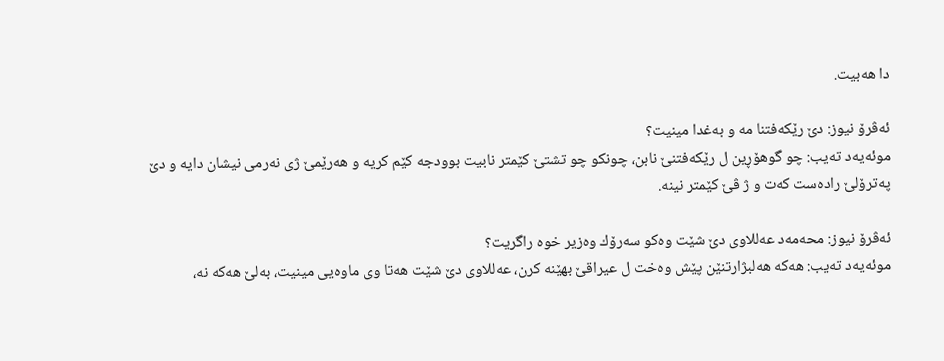دا هه‌بیت.

ئه‌ڤرۆ نیوز: دێ‌ رێكه‌فتنا مه‌ و به‌غدا مینیت؟
موئه‌یه‌د ته‌یب: چو گوهۆڕین ل رێكه‌فتنێ‌ نابن، چونكو چو تشتێ‌ كێمتر نابیت بوودجه‌ كێم كریه‌ و هه‌رێمێ‌ ژی نه‌رمی نیشان دایه‌ و دێ‌ په‌ترۆلێ‌ راده‌ست كه‌ت و ژ ڤێ‌ كێمتر نینه‌.

ئه‌ڤرۆ نیوز: محه‌مه‌د عه‌للاوی دێ‌ شێت وه‌كو سه‌رۆك وه‌زیر خوه‌ راگریت؟
موئه‌یه‌د ته‌یب: هه‌كه‌ هه‌لبژارتنێن پێش وه‌خت ل عیراقێ‌ بهێنه‌ كرن، عه‌للاوی دێ‌ شێت هه‌تا وی ماوه‌یی مینیت، به‌لێ‌ هه‌كه‌ نه‌،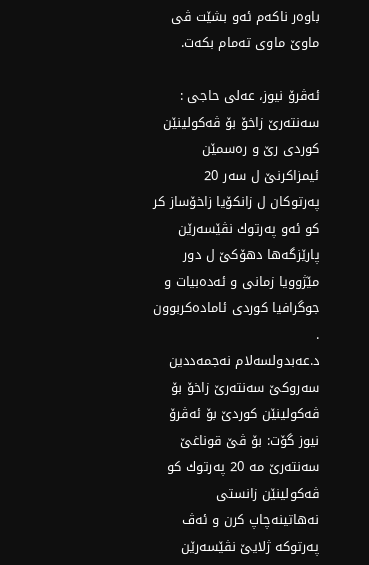باوه‌ر ناكه‌م ئه‌و بشێت ڤی ماوێ‌ ماوی ته‌مام بكه‌ت.

ئه‌ڤرۆ نیوز، عه‌لی حاجی :
سه‌نته‌رێ‌ زاخۆ بۆ ڤه‌كولینێن كوردی رێ‌ و ره‌سمێن ئیمزاكرنێ‌ ل سه‌ر 20 په‌رتوكان ل زانكۆیا زاخۆساز كر كو ئه‌و په‌رتوك نڤێسه‌رێن پارێزگه‌ها دهۆكێ‌ ل دور مێژوویا زمانی و ئه‌ده‌بیات و جوگرافیا كوردی ئاماده‌كربوون .
د.عه‌بدولسه‌لام نه‌جمه‌ددین سه‌روكێ‌ سه‌نته‌رێ‌ زاخۆ بۆ ڤه‌كولینێن كوردێ‌ بۆ ئه‌ڤرۆ نیوز گۆت: بۆ ڤێ‌ قوناغێ‌ سه‌نته‌رێ‌ مه‌ 20 په‌رتوك كو ڤه‌كولینێن زانستی نه‌هاتینه‌چاپ كرن و ئه‌ڤ په‌رتوكه‌ ژلایێ‌ نڤێسه‌رێن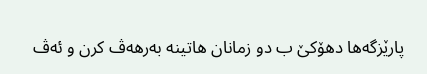پارێزگه‌ها دهۆكێ‌ ب دو زمانان هاتینه‌ به‌رهه‌ڤ كرن و ئه‌ڤ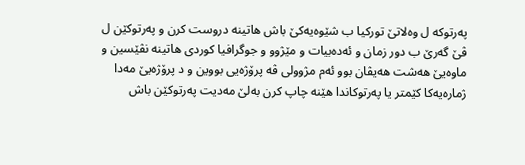په‌رتوكه‌ ل وه‌لاتێ‌ توركیا ب شێوه‌یه‌كێ‌ باش هاتینه‌ دروست كرن و په‌رتوكێن ل ڤێ‌ گه‌رێ‌ ب دور زمان و ئه‌ده‌بیات و مێژوو و جوگرافیا كوردی هاتینه‌ نڤێسین و ماوه‌یێ‌ هه‌شت هه‌یڤان بوو ئه‌م مژوولی ڤه‌ پرۆژه‌یی بووین و د پرۆژه‌یێ‌ مه‌دا ژماره‌یه‌كا كێمتر یا په‌رتوكاندا هێنه‌ چاپ كرن به‌لێ‌ مه‌دیت په‌رتوكێن باش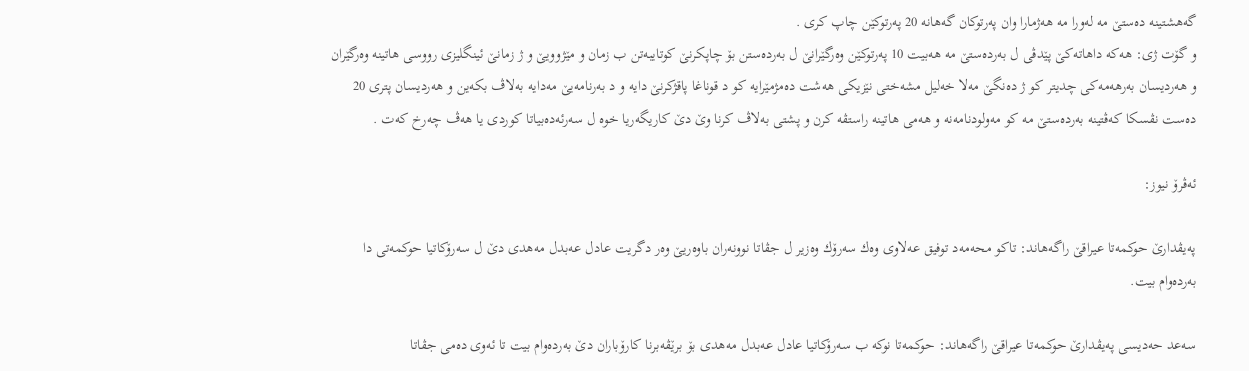گه‌هشتینه‌ ده‌ستێ‌ مه‌ له‌ورا مه‌ هه‌ژمارا وان په‌رتوكان گه‌هانه‌ 20 په‌رتوكێن چاپ كری .
و گۆت ژی: هه‌كه‌ داهاته‌كێ‌ پێدڤی ل به‌رده‌ستێ‌ مه‌ هه‌بیت 10 په‌رتوكێن وه‌رگێرانێ‌ ل به‌رده‌ستن بۆ چاپكرنێ‌ كوتایبه‌تن ب زمان و مێژوویێ‌ و ژ زمانێ‌ ئینگلیزی رووسی هاتینه‌ وه‌رگێران و هه‌ردیسان به‌رهه‌مه‌كی چدیتر كو ژ ده‌نگێ‌ مه‌لا خه‌لیل مشه‌ختی نێزیكی هه‌شت ده‌مژمێرایه‌ كو د قوناغا پاقژكرنێ‌ دایه‌ و د به‌رنامه‌یێ‌ مه‌دایه‌ به‌لاڤ بكه‌ین و هه‌ردیسان پتری 20 ده‌ست نڤسكا كه‌ڤتینه‌ به‌رده‌ستێ‌ مه‌ كو مه‌ولودنامه‌نه‌ و هه‌می هاتینه‌ راستڤه‌ كرن و پشتی به‌لاڤ كرنا وێ‌ دێ‌ كاریگه‌ریا خوه‌ ل سه‌رئه‌ده‌بیاتا كوردی یا هه‌ڤ چه‌رخ كه‌ت .

ئه‌ڤرۆ نیوز:

په‌یڤدارێ حوكمه‌تا عیراقێ راگه‌هاند: تاكو محه‌مه‌د توفیق عه‌لاوی وه‌ك سه‌رۆك وه‌زیر ل جڤاتا نوونه‌ران باوه‌ریێ وه‌ر دگریت عادل عه‌بدل مه‌هدی دێ ل سه‌رۆكاتیا حوكمه‌تی دا به‌رده‌وام بیت.

سه‌عد حه‌دیسی په‌یڤدارێ حوكمه‌تا عیراقێ راگه‌هاند: حوكمه‌تا نوكه‌ ب سه‌رۆكاتیا عادل عه‌بدل مه‌هدی بۆ برێڤه‌برنا كارۆباران دێ به‌رده‌وام بیت تا ئه‌وی ده‌می جڤاتا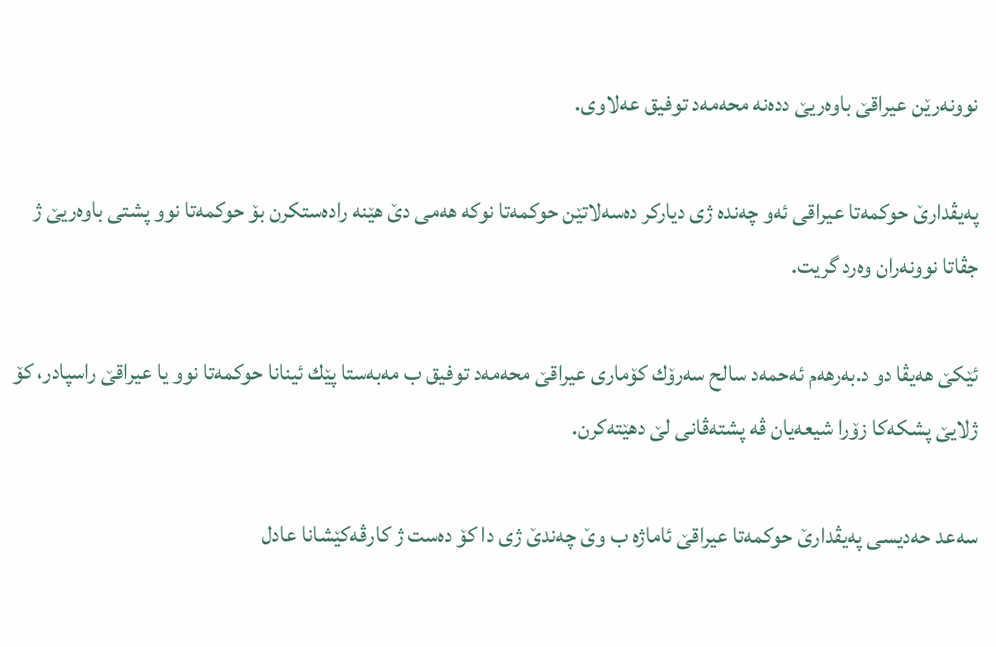نوونه‌رێن عیراقێ باوه‌ریێ دده‌نه‌ محه‌مه‌د توفیق عه‌لاوی.

په‌یڤدارێ حوكمه‌تا عیراقی ئه‌و چه‌نده‌ ژی دیاركر ده‌سه‌لاتێن حوكمه‌تا نوكه‌ هه‌می دێ هێنه‌ راده‌ستكرن بۆ حوكمه‌تا نوو پشتی باوه‌ریێ ژ جڤاتا نوونه‌ران وه‌رد گریت.

ئێكێ هه‌یڤا دو د.به‌رهه‌م ئه‌حمه‌د سالح سه‌رۆك كۆماری عیراقێ محه‌مه‌د توفیق ب مه‌به‌ستا پێك ئینانا حوكمه‌تا نوو یا عیراقێ راسپادر، كۆ ژلایێ پشكه‌كا زۆرا شیعه‌یان ڤه‌ پشته‌ڤانی لێ دهێته‌كرن.

سه‌عد حه‌دیسی په‌یڤدارێ حوكمه‌تا عیراقێ ئاماژه‌ ب وێ چه‌ندێ ژی دا كۆ ده‌ست ژ كارڤه‌كێشانا عادل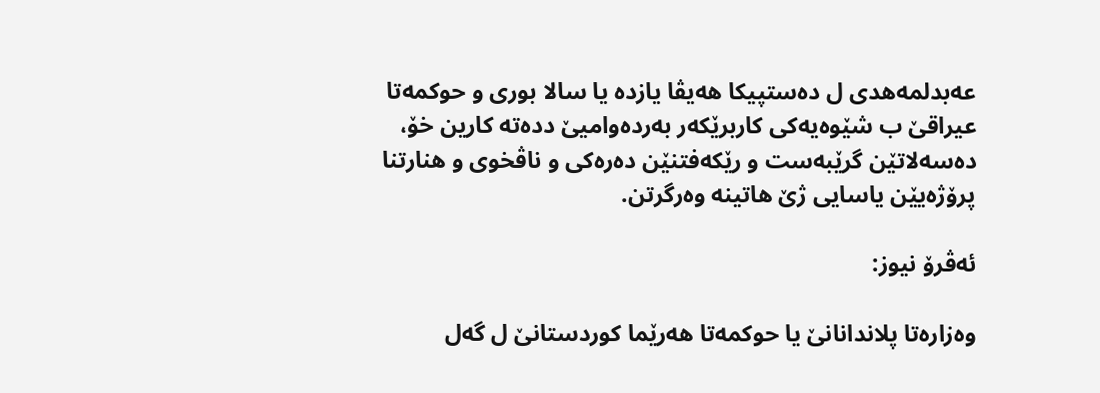عه‌بدلمه‌هدی ل ده‌ستپیكا هه‌یڤا یازده‌ یا سالا بوری و حوكمه‌تا عیراقێ ب شێوه‌یه‌كی كاربرێكه‌ر به‌رده‌وامیێ دده‌ته‌ كارین خۆ، ده‌سه‌لاتێن گرێبه‌ست و رێكه‌فتنێن ده‌ره‌كی و ناڤخوی و هنارتنا پرۆژه‌یێن یاسایی ژێ هاتینه‌ وه‌رگرتن.

ئه‌ڤرۆ نیوز:

وه‌زاره‌تا پلاندانانێ یا حوكمه‌تا هه‌رێما كوردستانێ ل گه‌ل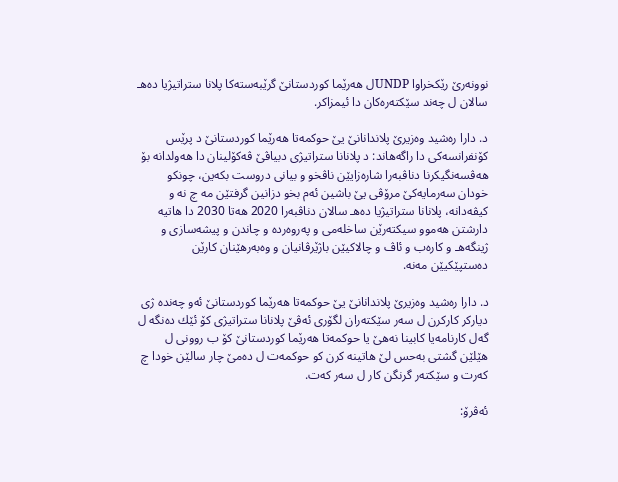نوونه‌رێ رێكخراوا UNDPل هه‌رێما كوردستانێ گرێبه‌سته‌كا پلانا ستراتیژیا ده‌هـ سالان ل چه‌ند سێكته‌ره‌كان دا ئیمزاكر.

د. دارا ره‌شید وه‌زیرێ پلاندانانێ یێ حوكمه‌تا هه‌رێما كوردستانێ د پرێس كۆنفرانسه‌كی دا راگه‌هاند: د پلانانا ستراتیژی دبیاڤێ ڤه‌كۆلینان دا هه‌ولدانه‌ بۆ هه‌ڤسه‌نگیكرنا دناڤبه‌را شاره‌زایێن ناڤخو و بیانی دروست بكه‌ین، چونكو خودان سه‌رمایه‌كێ مرۆڤی یێ باشین ئه‌م بخو دزانین گرفتێن مه‌ چ نه‌ و كیڤه‌دانه‌، پلانانا ستراتیژیا ده‌هـ سالان دناڤبه‌را 2020 هه‌تا 2030 دا هاتیه‌ دارشتن هه‌موو سیكته‌رێن ساخله‌می و په‌روه‌رده‌ و چاندن و پیشه‌سازی و ژینگه‌هـ و كاره‌ب و ئاڤ و چالاكیێن باژێرڤانیان و وه‌به‌رهێنان كارێن ده‌ستپێكیێن مه‌نه‌.

د. دارا ره‌شید وه‌زیرێ پلاندانانێ یێ حوكمه‌تا هه‌رێما كوردستانێ ئه‌و چه‌نده‌ ژی دیاركر كاركرن ل سه‌ر سێكته‌ران لگۆری ئه‌ڤێ پلانانا ستراتیژی كۆ ئێك ده‌نگه‌ ل گه‌ل كارنامه‌یا كابینا نه‌هێ یا حوكمه‌تا هه‌رێما كوردستانێ كۆ ب روونی ل هێلێن ‌گشتی به‌حس لێ هاتینه‌ كرن كو حوكمه‌ت ل ده‌مێ چار سالێن خودا چ كه‌رت و سێكته‌ر گرنگن كار ل سه‌ر كه‌ت.

ئه‌ڤرۆ: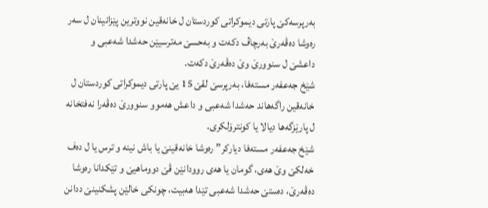به‌رپرسه‌كێ پارتی دیموكراتی كوردستان ل خانه‌قین نووترین پێزانینان ل سه‌ر ره‌وشا ده‌ڤه‌رێ به‌رچاڤ دكه‌ت و به‌حسێ مه‌ترسیێن حه‌شدا شه‌عبی و داعشێ ل سنوورێ وێ ده‌ڤه‌رێ دكه‌ت.
شێخ جه‌عفه‌ر مسته‌فا، به‌رپرسێ لقێ 15 یێ پارتی دیموكراتی كوردستان ل خانه‌قین راگه‌هاند حه‌شدا شه‌عبی و داعش هه‌موو سنوورێ ده‌ڤه‌را نه‌فتخانه‌ ل پارێزگه‌ها دیالا یا كونترۆلكری.
شێخ جه‌عفه‌ر مسته‌فا دیاركر” ره‌وشا خانه‌قینێ یا باش نینه‌ و ترس یا ل ده‌ف خه‌لكێ وێ هه‌ی، گومان یا هه‌ی روودانێن ڤێ دووماهیێ و تێكدانا ره‌وشا ده‌ڤه‌رێ، ده‌ستێ حه‌شدا شه‌عبی تێدا هه‌بیت، چونكی خالێن پشكنینێ ددانن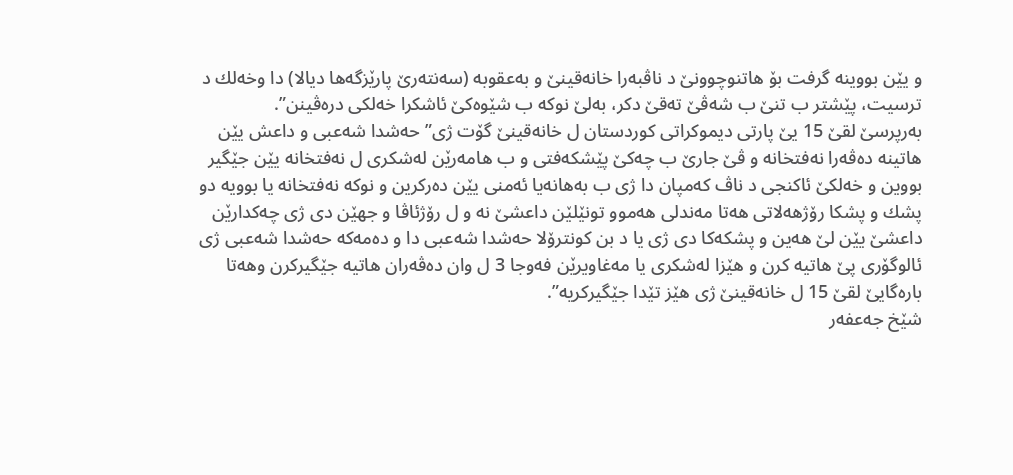و یێن بووینه‌ گرفت بۆ هاتنوچوونێ د ناڤبه‌را خانه‌قینێ و به‌عقوبه‌ (سه‌نته‌رێ پارێزگه‌ها دیالا) دا وخه‌لك د ترسیت، پێشتر ب تنێ ب شه‌ڤێ ته‌قێ دكر، به‌لێ نوكه‌ ب شێوه‌كێ ئاشكرا خه‌لكی دره‌ڤینن”.
به‌رپرسێ لقێ 15 یێ پارتی دیموكراتی كوردستان ل خانه‌قینێ گۆت ژی” حه‌شدا شه‌عبی و داعش یێن هاتینه‌ ده‌ڤه‌را نه‌فتخانه‌ و ڤێ جارێ ب چه‌كێ پێشكه‌فتی و ب هامه‌رێن له‌شكری ل نه‌فتخانه‌ یێن جێگیر بووین و خه‌لكێ ئاكنجی د ناڤ كه‌مپان دا ژی ب به‌هانه‌یا ئه‌منی یێن ده‌ركرین و نوكه‌ نه‌فتخانه‌ یا بوویه‌ دو پشك و پشكا رۆژهه‌لاتی هه‌تا مه‌ندلی هه‌موو تونێلێن داعشێ نه‌ و ل رۆژئاڤا و جهێن دی ژی چه‌كدارێن داعشێ یێن لێ هه‌ین و پشكه‌كا دی ژی یا د بن كونترۆلا حه‌شدا شه‌عبی دا و ده‌مه‌كه‌ حه‌شدا شه‌عبی ژی ئالوگۆری پێ هاتیه‌ كرن و هێزا له‌شكری یا مه‌غاویرێن فه‌وجا 3 ل وان ده‌ڤه‌ران هاتیه‌ جێگیركرن وهه‌تا باره‌گایێ لقێ 15 ل خانه‌قینێ ژی هێز تێدا جێگیركریه‌”.
شێخ جه‌عفه‌ر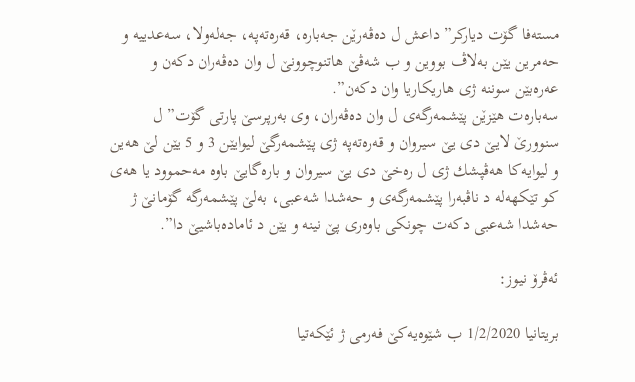مسته‌فا گۆت دیاركر” داعش ل ده‌ڤه‌رێن جه‌باره‌، قه‌ره‌ته‌په‌، جه‌له‌ولا، سه‌عدییه‌ و حه‌مرین یێن به‌لاڤ بووین و ب شه‌ڤێ هاتنوچوونێ ل وان ده‌ڤه‌ران دكه‌ن و عه‌ره‌بێن سوننه‌ ژی هاریكاریا وان دكه‌ن”.
سه‌باره‌ت هێزێن پێشمه‌رگه‌ی ل وان ده‌ڤه‌ران، وی به‌رپرسێ پارتی گۆت” ل سنوورێ لایێ دی یێ سیروان و قه‌ره‌ته‌په‌ ژی پێشمه‌رگێ لیوایێن 3 و 5 یێن لێ هه‌ین و لیوایه‌كا هه‌ڤپشك ژی ل ره‌خێ دی یێ سیروان و باره‌گایێ باوه‌ مه‌حموود یا هه‌ی كو تێكهه‌له‌ د ناڤبه‌را پێشمه‌رگه‌ی و حه‌شدا شه‌عبی، به‌لێ پێشمه‌رگه‌ گۆمانێ ژ حه‌شدا شه‌عبی دكه‌ت چونكی باوه‌ری پێ نینه‌ و یێن د ئاماده‌باشیێ دا”.

ئه‌ڤرۆ نیوز:

بریتانیا 1/2/2020 ب شێوه‌یه‌كێ فه‌رمی ژ ئێكه‌تیا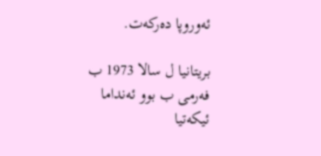ئه‌وروپا ده‌ركه‌ت.

بریتانیا ل سالا 1973 ب فه‌رمی ب بوو ئه‌نداما ئیكه‌تیا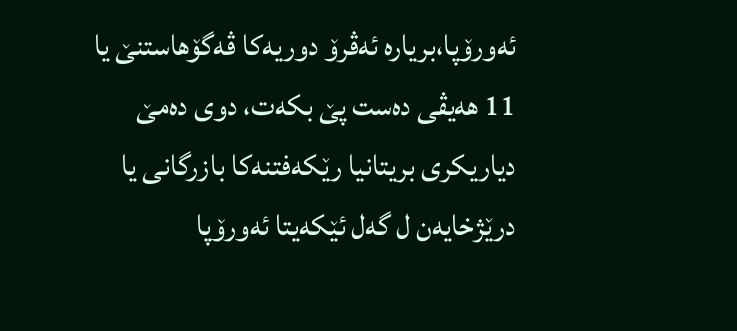ئه‌ورۆپا،بریاره‌ ئه‌ڤرۆ دوریه‌كا ڤه‌گۆهاستنێ یا 11 هه‌یڤی ده‌ست پێ بكه‌ت، دوی ده‌مێ دیاریكری بریتانیا رێكه‌فتنه‌كا بازرگانی یا درێژخایه‌ن ل گه‌ل ئێكه‌یتا ئه‌ورۆپا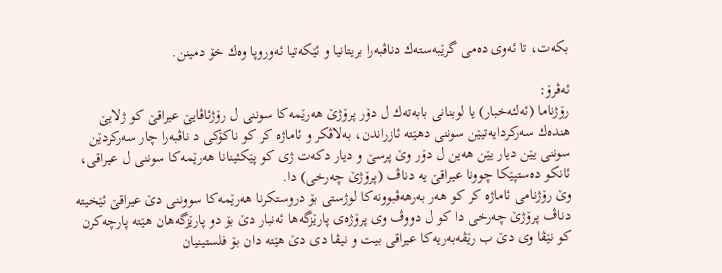بكه‌ت، تا ئه‌وی ده‌می گرێبه‌سته‌ك دناڤبه‌را بریتانیا و ئێكه‌تیا ئه‌وروپا وه‌ك خۆ دمینن.

ئه‌ڤرۆ:
رۆژناما (ئه‌لئه‌خبار) یا لوبنانی بابه‌ته‌ك ل دۆر پرۆژێ هه‌رێمه‌كا سوننی ل رۆژئاڤایێ عیراقێ كو ژلایێ هنده‌ك سه‌ركردایه‌تیێن سوننی دهێته‌ ئازراندن، به‌لاڤكر و ئاماژه‌ كر كو ناكۆكی د ناڤبه‌را چار سه‌ركردێن سوننی یێن دیار یێن هه‌ین ل دۆر وێ پرسێ و دیار دكه‌ت ژی كو پێكئینانا هه‌رێمه‌كا سوننی ل عیراقی، ئانكو ده‌ستپێكا چوونا عیراقێ یه‌ دناڤ (پرۆژێ چه‌رخی) دا.
وێ رۆژنامی ئاماژه‌ كر كو هه‌ر به‌رهه‌ڤبوونه‌كا لوژستی بۆ دروستكرنا هه‌رێمه‌كا سووننی دێ عیراقێ ئێخیته‌ دناڤ پرۆژێ چه‌رخی دا كو ل دووڤ وی پرۆژه‌ی پارێزگه‌ها ئه‌نبار دێ بۆ دو پارێزگه‌هان هێته‌ پارچه‌كرن كو نێڤا وی دێ ب رێڤه‌به‌ریه‌كا عیراقی بیت و نیڤا دی دێ هێته‌ دان بۆ فلستینیان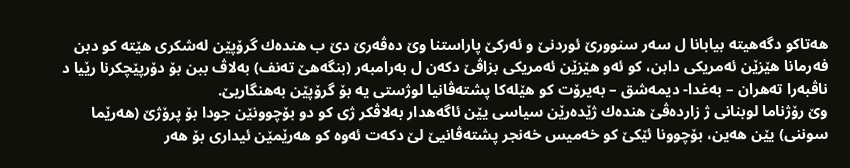هه‌تاكو دگه‌هیته‌ بیابانا ل سه‌ر سنوورێ ئوردنێ و ئه‌ركێ پاراستنا وێ ده‌ڤه‌رێ دێ ب هنده‌ك گرۆپێن له‌شكری هێته‌ كو دبن فه‌رمانا هێزێن ئه‌مریكی دابن، كو ئه‌و هێزێن ئه‌مریكی بزاڤێ دكه‌ن ل به‌رامبه‌ر (بنگه‌هێ ته‌نف) به‌لاڤ ببن بۆ دۆرپێچكرنا رێیا د ناڤبه‌را ته‌هران – به‌غدا- دیمه‌شق – به‌یرۆت كو هێله‌كا پشته‌ڤانیا لوژستی یه‌ بۆ گرۆپێن به‌هنگاریێ.
وێ رۆژناما لوبنانی ژ زارده‌ڤێ هنده‌ك ژێده‌رێن سیاسی یێن ئاگه‌هدار به‌لاڤكر ژی كو دو بۆچوونێن جودا بۆ پرۆژێ (هه‌رێما سوننی) یێن هه‌ین، بۆچوونا ئێكێ كو خه‌میس خه‌نجر پشته‌ڤانیێ لێ دكه‌ت ئه‌وه‌ كو هه‌رێمێن ئیداری بۆ هه‌ر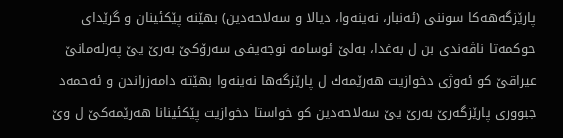پارێزگه‌هه‌كا سوننی (ئه‌نبار، نه‌ینه‌وا، دیالا و سه‌لاحه‌دین) بهێنه‌ پێكئینان و گرێدای حوكمه‌تا ناڤه‌ندی بن ل به‌غدا، به‌لێ ئوسامه‌ نوجه‌یفی سه‌رۆكێ به‌رێ یێ په‌رله‌مانێ عیراقێ كو ئه‌وژی دخوازیت هه‌رێمه‌ك ل پارێزگه‌ها نه‌ینه‌وا بهێته‌ دامه‌زراندن و ئه‌حمه‌د جبووری پارێزگه‌رێ به‌رێ یێ سه‌لاحه‌دین كو خواستا دخوازیت پێكئینانا هه‌رێمه‌كێ ل وێ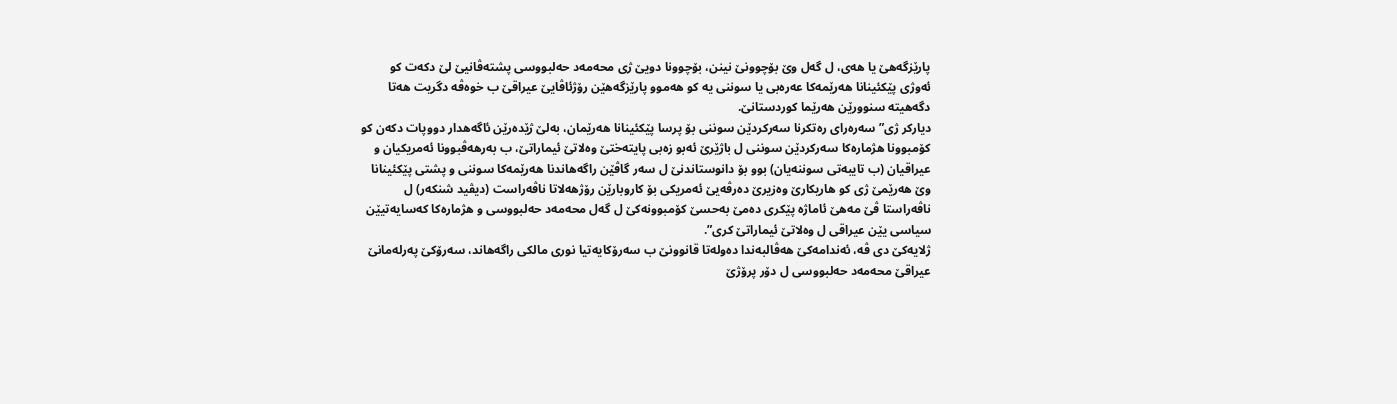پارێزگه‌هێ یا هه‌ی، ل گه‌ل وێ بۆچوونێ نینن، بۆچوونا دویێ ژی محه‌مه‌د حه‌لبووسی پشته‌ڤانیێ لێ دكه‌ت كو ئه‌وژی پێكئینانا هه‌رێمه‌كا عه‌ره‌بی یا سوننی یه‌ كو هه‌موو پارێزگه‌هێن رۆژئاڤایێ عیراقێ ب خوه‌ڤه‌ دگریت هه‌تا دگه‌هیته‌ سنوورێن هه‌رێما كوردستانێ.
دیاركر ژی” سه‌ره‌رای ره‌تكرنا سه‌ركردێن سوننی بۆ پرسا پێكئینانا هه‌رێمان، به‌لێ ژێده‌رێن ئاگه‌هدار دووپات دكه‌ن كو كۆمبوونا هژماره‌كا سه‌ركردێن سوننی ل باژێرێ ئه‌بو زه‌بی پایته‌ختێ وه‌لاتێ ئیماراتێ، ب به‌رهه‌ڤبوونا ئه‌مریكیان و عیراقیان (ب تایبه‌تی سوننه‌یان) بوو بۆ دانوستاندنێ ل سه‌ر گاڤێن راگه‌هاندنا هه‌رێمه‌كا سوننی و پشتی پێكئینانا وێ هه‌رێمێ ژی كو هاریكارێ وه‌زیرێ ده‌رڤه‌یێ ئه‌مریكی بۆ كاروبارێن رۆژهه‌لاتا ناڤه‌راست (دیڤید شنكه‌ر) ل ناڤه‌راستا ڤێ مه‌هێ ئاماژه‌ پێكری ده‌مێ به‌حسێ كۆمبوونه‌كێ ل گه‌ل محه‌مه‌د حه‌لبووسی و هژماره‌كا كه‌سایه‌تیێن سیاسی یێن عیراقی ل وه‌لاتێ ئیماراتێ كری”.
ژلایه‌كێ دی ڤه‌، ئه‌ندامه‌كێ هه‌ڤالبه‌ندا ده‌وله‌تا قانوونێ ب سه‌رۆكایه‌تیا نوری مالكی راگه‌هاند، سه‌رۆكێ په‌رله‌مانێ عیراقێ محه‌مه‌د حه‌لبووسی ل دۆر پرۆژێ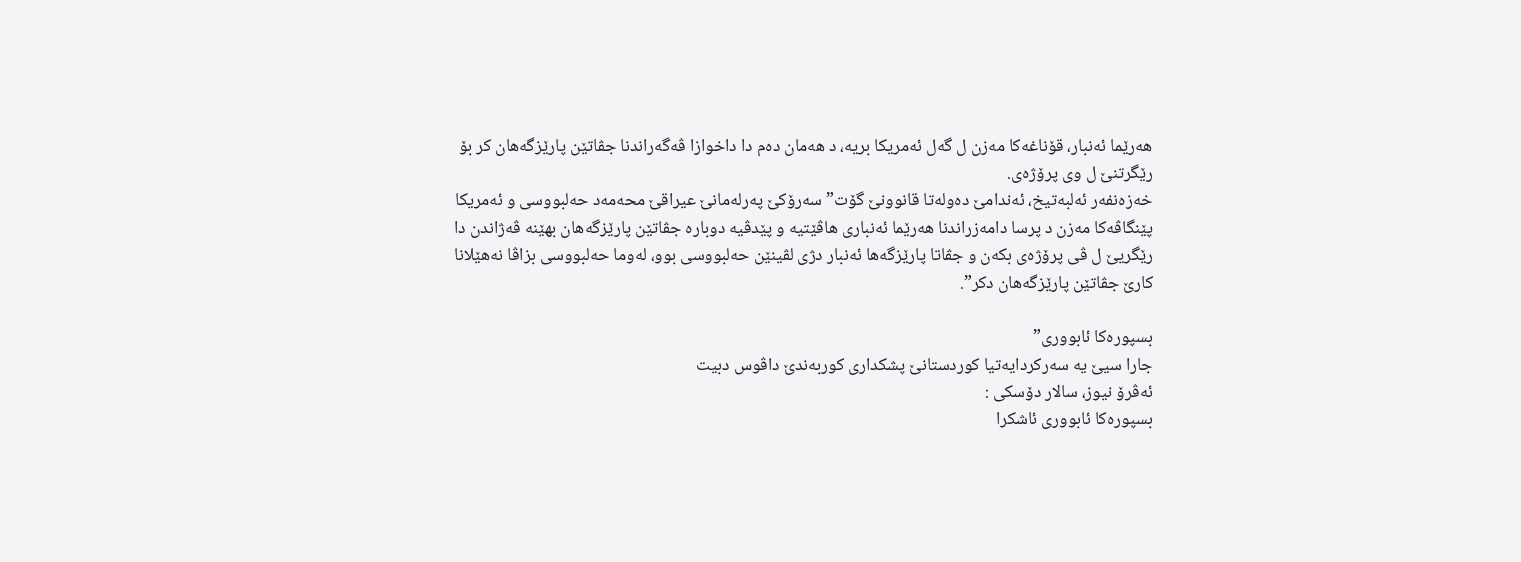هه‌رێما ئه‌نبار، قۆناغه‌كا مه‌زن ل گه‌ل ئه‌مریكا بریه‌، د هه‌مان ده‌م دا داخوازا ڤه‌گه‌راندنا جڤاتێن پارێزگه‌هان كر بۆ رێگرتنێ ل وی پرۆژه‌ی.
خه‌زه‌نفه‌ر ئه‌لبه‌تیخ، ئه‌ندامێ ده‌وله‌تا قانوونێ گۆت” سه‌رۆكێ په‌رله‌مانێ عیراقێ محه‌مه‌د حه‌لبووسی و ئه‌مریكا پێنگاڤه‌كا مه‌زن د پرسا دامه‌زراندنا هه‌رێما ئه‌نباری هاڤێتیه‌ و پێدڤیه‌ دوباره‌ جڤاتێن پارێزگه‌هان بهێنه‌ ڤه‌ژاندن دا رێگریێ ل ڤی پرۆژه‌ی بكه‌ن و جڤاتا پارێزگه‌ها ئه‌نبار دژی لڤینێن حه‌لبووسی بوو، له‌وما حه‌لبووسی بزاڤا نه‌هێلانا كارێ جڤاتێن پارێزگه‌هان دكر”.

بسپوره‌كا ئابووری”
جارا سیێ‌ یه‌ سه‌ركردایه‌تیا كوردستانێ‌ پشكداری كوربه‌ندێ‌ داڤوس دبیت
ئه‌ڤرۆ نیوز، سالار دۆسكی :
بسپوره‌كا ئابووری ئاشكرا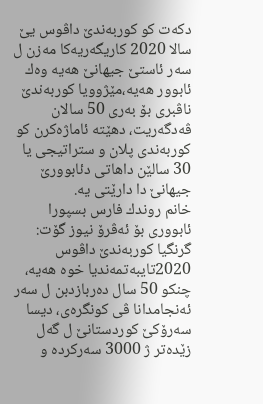دكه‌ت كو كوربه‌ندێ‌ داڤوس یێ‌ سالا 2020 كاریگه‌ریه‌كا مه‌زن ل سه‌ر ئاستێ‌ جیهانێ‌ هه‌یه‌ وه‌ك ئابوور هه‌یه‌،مێژوویا كوربه‌ندێ‌ ناڤبری بۆ به‌ری 50 سالان ڤه‌دگه‌ریت، دهێته‌ ئاماژه‌كرن كو كوربه‌ندی پلان و ستراتیجی یا 30 سالێن داهاتی دئابوورێ‌ جیهانێ‌ دا دارێتی یه‌.
خانم روندك فارس بسپورا ئابووری بۆ ئه‌ڤرۆ نیوز گۆت: گرنگیا كوربه‌ندێ‌ داڤوس 2020تایبه‌تمه‌ندیا خوه‌ هه‌یه‌، چنكو 50 سال ده‌ربازدبن ل سه‌ر ئه‌نجامدانا ڤی كونگره‌ی، دیسا سه‌رۆكێ‌ كوردستانێ‌ ل گه‌ل زێده‌تر ژ 3000 سه‌ركرده‌ و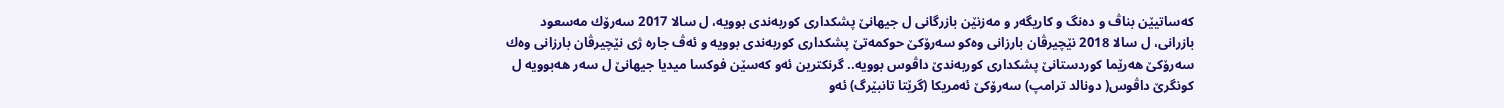كه‌ساتیێن بناڤ و ده‌نگ و كاریگه‌ر و مه‌زنێن بازرگانی ل جیهانێ‌ پشكداری كوربه‌ندی بوویه‌، ل سالا 2017 سه‌رۆك مه‌سعود بازرانی، ل سالا 2018 نێچیرڤان بارزانی وه‌كو سه‌رۆكێ‌ حوكمه‌تێ‌ پشكداری كوربه‌ندی بوویه‌ و ئه‌ڤ جاره‌ ژی نێچیرڤان بارزانی وه‌ك سه‌رۆكێ‌ هه‌رێما كوردستانێ‌ پشكداری كوربه‌ندێ‌ داڤوس بوویه‌.. گرنكترین ئه‌و كه‌سێن فوكسا میدیا جیهانێ‌ ل سه‌ر هه‌بوویه‌ ل كونگرێ‌ داڤوس( دونالد ترامپ) سه‌رۆكێ‌ ئه‌مریكا (گرێتا تانبێرگ) ئه‌و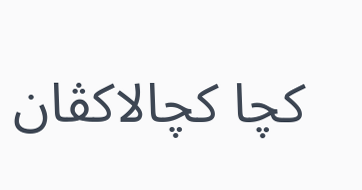كچا كچالاكڤان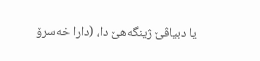یا دبیاڤێ‌ ژینگه‌هێ‌ دا، (دارا خه‌سرۆ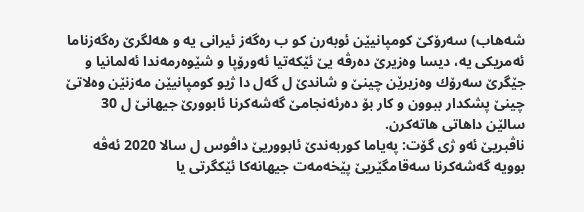شه‌هاب) سه‌رۆكێ‌ كومپانیێن ئوبه‌رن كو ب ره‌گه‌ز ئیرانی یه‌ و هه‌لگرێ‌ ره‌گه‌زناما ئه‌مریكی یه‌، دیسا وه‌زیرێ‌ ده‌رڤه‌ یێ‌ ئێكه‌تیا ئه‌ورۆپا و شێوه‌رمه‌ندا ئه‌لمانیا و جێگرێ‌ سه‌رۆك وه‌زیرێن چینێ‌ و شاندێ‌ ل گه‌ل دا ژیو كومپانیێن مه‌زنێن وه‌لاتێ‌ چینێ‌ پشكدار ببوون و كار بۆ ده‌رئه‌نجامێ‌ گه‌شه‌كرنا ئابوورێ‌ جیهانێ‌ ل 30 سالێن داهاتی هاته‌كرن.
ناڤبریێ‌ ئه‌و ژی گۆت: په‌یاما كوربه‌ندێ‌ ئابووریێ‌ داڤوس ل سالا 2020 ئه‌ڤه‌ بوویه‌ گه‌شه‌كرنا سه‌قامگێریێ‌ پێخه‌مه‌ت جیهانه‌كا ئێكگرتی یا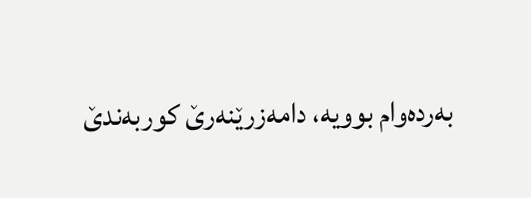به‌رده‌وام بوویه‌، دامه‌زرێنه‌رێ‌ كوربه‌ندێ‌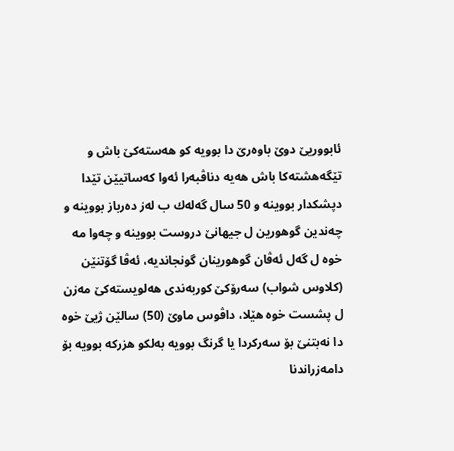ئابووریێ‌ دوێ‌ باوه‌رێ‌ دا بوویه‌ كو هه‌سته‌كێ‌ باش و تێگه‌هشته‌كا باش هه‌یه‌ دناڤبه‌را ئه‌وا كه‌ساتیێن تێدا دپشكدار بووینه‌ و 50 سال گه‌له‌ك ب له‌ز ده‌رباز بووینه‌ و چه‌ندین گوهورین ل جیهانێ‌ دروست بووینه‌ و چه‌وا مه‌ خوه‌ ل گه‌ل ئه‌ڤان گوهورینان گونجاندیه‌، ئه‌ڤا گۆتنێن (كلاوس شواب) سه‌رۆكێ‌ كوربه‌ندی هه‌لویسته‌كێ‌ مه‌زن ل پشست خوه‌ هێلا، داڤوس ماوێ‌ (50) سالێن ژیێ‌ خوه‌ دا نه‌بتنێ‌ بۆ سه‌ركردا یا گرنگ بوویه‌ به‌لكو هزركه‌ بوویه‌ بۆ دامه‌زراندنا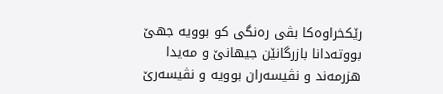رێكخراوه‌كا بڤی ره‌نگی كو بوویه‌ جهێ‌ بووته‌دانا بازرگانێن جیهانێ‌ و مه‌یدا هزرمه‌ند و نڤیسه‌ران بوویه‌ و نڤیسه‌رێ‌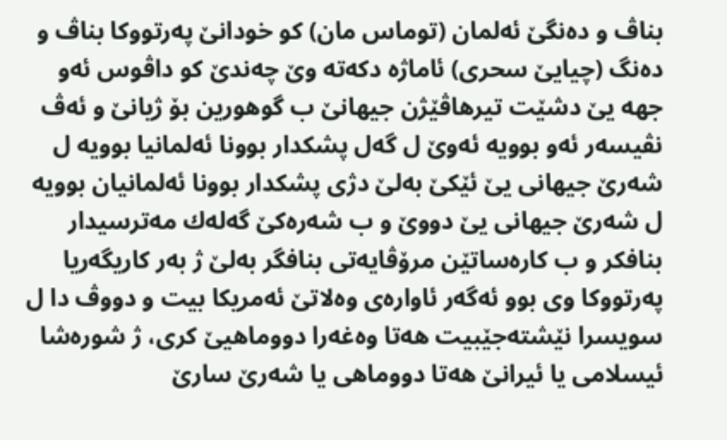بناڤ و ده‌نگێ‌ ئه‌لمان (توماس مان) كو خودانێ‌ په‌رتووكا بناڤ و ده‌نگ (چیایێ‌ سحری) ئاماژه‌ دكه‌ته‌ وێ‌ چه‌ندێ‌ كو داڤوس ئه‌و جهه‌ یێ‌ دشێت تیرهاڤێژن جیهانێ‌ ب گوهورین بۆ ژیانێ‌ و ئه‌ڤ نڤیسه‌ر ئه‌و بوویه‌ ئه‌وێ‌ ل گه‌ل پشكدار بوونا ئه‌لمانیا بوویه‌ ل شه‌رێ‌ جیهانی یێ‌ ئێكێ‌ به‌لێ‌ دژی پشكدار بوونا ئه‌لمانیان بوویه‌ ل شه‌رێ‌ جیهانی یێ‌ دووێ‌ و ب شه‌ره‌كێ‌ گه‌له‌ك مه‌ترسیدار بنافكر و ب كاره‌ساتێن مرۆڤایه‌تی بنافگر به‌لێ‌ ژ به‌ر كاریگه‌ریا په‌رتووكا وی بوو ئه‌گه‌ر ئاواره‌ی وه‌لاتێ‌ ئه‌مریكا بیت و دووڤ دا ل سویسرا نێشته‌جێبیت هه‌تا وه‌غه‌را دووماهیێ‌ كری، ژ شوره‌شا ئیسلامی یا ئیرانێ‌ هه‌تا دووماهی یا شه‌رێ‌ سارێ‌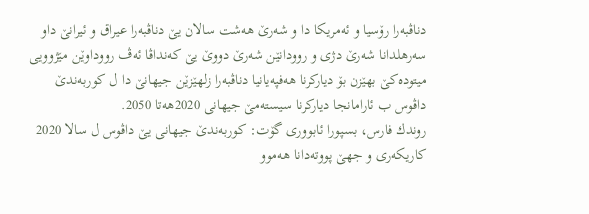دناڤبه‌را رۆسیا و ئه‌مریكا دا و شه‌رێ‌ هه‌شت سالان یێ‌ دناڤبه‌را عیراق و ئیرانێ‌ داو سه‌رهلدانا شه‌رێ‌ دژی و روودانێن شه‌رێ‌ دووێ‌ یێ‌ كه‌نداڤا ئه‌ڤ رووداوێن مێژوویی میتوده‌كێ‌ بهێزن بۆ دیاركرنا هه‌فپه‌یانیا دناڤبه‌را زلهێزێن جیهانێ‌ دا ل كوربه‌ندێ‌ داڤوس ب ئارامانجا دیاركرنا سیسته‌مێ‌ جیهانی 2020هه‌تا 2050.
روندك فارس، بسپورا ئابووری گۆت: كوربه‌ندێ‌ جیهانی یێ‌ داڤوس ل سالا 2020 كاریكه‌ری و جهێ‌ پووته‌دانا هه‌موو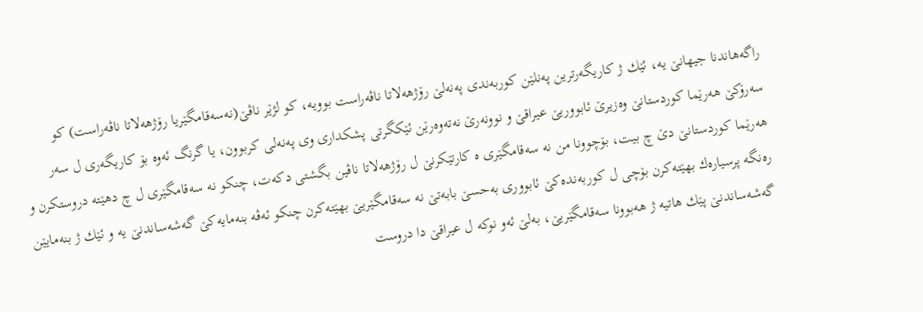راگه‌هاندنا جیهانێ‌ یه‌، ئێك ژ كاریگه‌رترین په‌نلێن كوربه‌ندی په‌نه‌لێ‌ رۆژهه‌لاتا ناڤه‌راست بوویه‌، كو لژێر ناڤێ‌(نه‌سه‌قامگێریا رۆژهه‌لاتا ناڤه‌راست) كو سه‌رۆكێ‌ هه‌رێما كوردستانێ‌ وه‌زیرێ‌ ئابووریێ‌ عیراقێ‌ و نوونه‌رێ‌ نه‌ته‌وه‌رێن ئێكگرتی پشكداری وی په‌نه‌لی كربوون، یا گرنگ ئه‌وه‌ بۆ كاریگه‌ری ل سه‌ر هه‌رێما كوردستانێ‌ دێ‌ چ بیت، بۆچوونا من نه‌ سه‌قامگێری ه‌ كارتێكرنێ‌ ل رۆژهه‌لاتا ناڤین بگشتی دكه‌ت، چنكو نه‌ سه‌قامگێری ل چ دهێته‌ دروستكرن و ره‌نگه‌ پرسیاره‌ك بهێته‌كرن بۆچی ل كوربه‌نده‌كێ‌ ئابووری به‌حسێ‌ بابه‌تێ‌ نه‌ سه‌قامگێریێ‌ بهێته‌كرن چنكو ئه‌ڤه‌ بنه‌مایه‌كێ‌ گه‌شه‌ساندنێ‌ یه‌ و ئێك ژ بنه‌مایێن گه‌شه‌ساندنێ‌ پێك هاتیه‌ ژ هه‌بوونا سه‌قامگێریێ‌، به‌لێ‌ ئه‌و نوكه‌ ل عیراقێ‌ دا دروست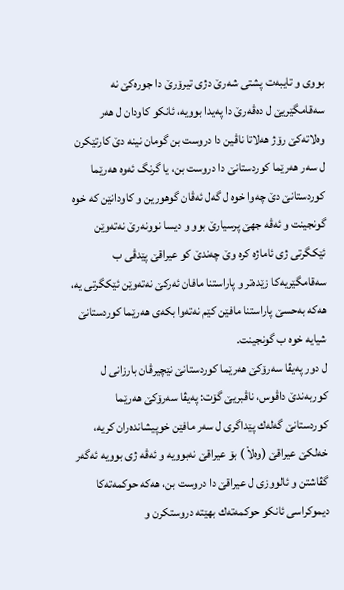بووی و تایبه‌ت پشتی شه‌رێ‌ دژی تیرۆرێ‌ دا جوره‌كێ‌ نه‌ سه‌قامگێریێ‌ ل ده‌ڤه‌رێ‌ دا په‌یدا بوویه‌، ئانكو كاودان ل هه‌ر وه‌لاته‌كێ‌ رۆژ هه‌لاتا ناڤین دا دروست بن گومان نینه‌ دێ‌ كارتێكرن ل سه‌ر هه‌رێما كوردستانێ‌ دا دروست بن، یا گرنگ ئه‌وه‌ هه‌رێما كوردستانێ‌ دێ‌ چه‌وا خوه‌ ل گه‌ل ئه‌ڤان گوهورین و كاودانێن كه‌ خوه‌ گونجینت و ئه‌ڤه‌ جهێ‌ پرسیارێ‌ بوو و دیسا نوونه‌رێ‌ نه‌ته‌وێن ئێكگرتی ژی ئاماژه‌ كره‌ وێ‌ چه‌ندێ‌ كو عیراقێ‌ پێدڤی ب سه‌قامگێریه‌كا زێده‌تر و پاراستنا مافان ئه‌ركێ‌ نه‌ته‌وێن ئێكگرتی یه‌، هه‌كه‌ به‌حسێ‌ پاراستنا مافێن كێم نه‌ته‌وا بكه‌ی هه‌رێما كوردستانێ‌ شیایه‌ خوه‌ ب گونجینت.
ل دور په‌یڤا سه‌رۆكێ‌ هه‌رێما كوردستانێ‌ نێچیرڤان بارزانی ل كوربه‌ندێ‌ داڤوس، ناڤبریێ‌ گۆت: په‌یڤا سه‌رۆكێ‌ هه‌رێما كوردستانێ‌ گه‌له‌ك پێداگری ل سه‌ر مافێن خوپیشانده‌ران كریه‌، خه‌لكێ‌ عیراقێ‌ (وه‌لاْ ) بۆ عیراقێ‌ نه‌بوویه‌ و ئه‌ڤه‌ ژی بوویه‌ ئه‌گه‌ر گڤاشتن و ئالووزی ل عیراقێ‌ دا دروست بن، هه‌كه‌ حوكمه‌ته‌كا دیموكراسی ئانكو حوكمه‌ته‌ك بهێته‌ دروستكرن و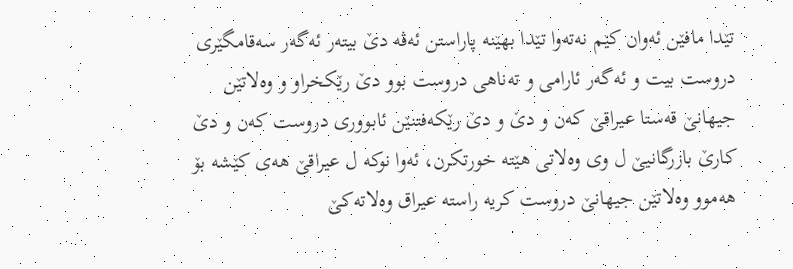تێدا مافێن ئه‌وان كێم نه‌ته‌وا تێدا بهێنه‌ پاراستن ئه‌ڤه‌ دێ‌ بیته‌ر ئه‌گه‌ر سه‌قامگێری دروست بیت و ئه‌گه‌ر ئارامی و ته‌ناهی دروست بوو دێ‌ رێكخراو و وه‌لاتێن جیهانێ‌ قه‌ستا عیراقێ‌ كه‌ن و دێ‌ و دێ‌ رێكه‌فتنێن ئابووری دروست كه‌ن و دێ‌ كارێ‌ بازرگانیێ‌ ل وی وه‌لاتی هێته‌ خورتكرن، ئه‌وا نوكه‌ ل عیراقێ‌ هه‌ی كێشه‌ بۆ هه‌موو وه‌لاتێن جیهانێ‌ دروست كریه‌ راسته‌ عیراق وه‌لاته‌كێ‌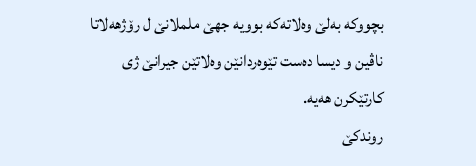بچووكه‌ به‌لێ‌ وه‌لاته‌كه‌ بوویه‌ جهێ‌ ململانێ‌ ل رۆژهه‌لاتا ناڤین و دیسا ده‌ست تێوه‌ردانێن وه‌لاتێن جیرانێ‌ ژی كارتێكرن هه‌یه‌.
روندكێ‌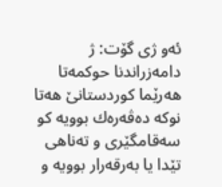ئه‌و ژی گۆت: ژ دامه‌زراندنا حوكمه‌تا هه‌رێما كوردستانێ‌ هه‌تا نوكه‌ ده‌ڤه‌ره‌ك بوویه‌ كو سه‌قامگێری و ته‌ناهی تێدا یا به‌رقه‌رار بوویه‌ و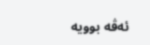ئه‌ڤه‌ بوویه‌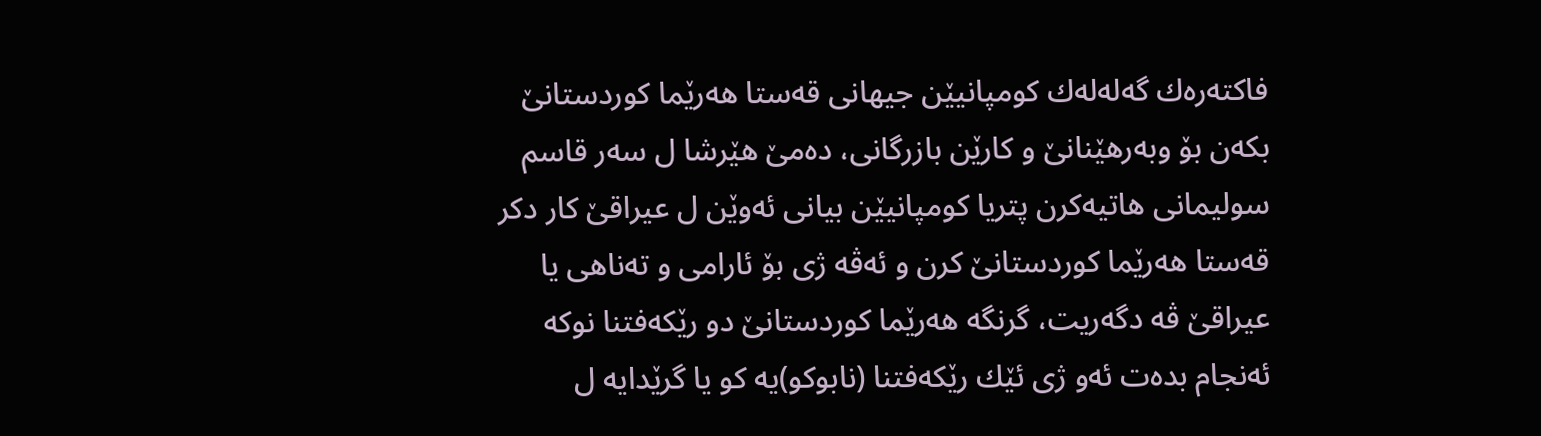فاكته‌ره‌ك گه‌له‌له‌ك كومپانیێن جیهانی قه‌ستا هه‌رێما كوردستانێ‌ بكه‌ن بۆ وبه‌رهێنانێ‌ و كارێن بازرگانی، ده‌مێ‌ هێرشا ل سه‌ر قاسم سولیمانی هاتیه‌كرن پتریا كومپانیێن بیانی ئه‌وێن ل عیراقێ‌ كار دكر قه‌ستا هه‌رێما كوردستانێ‌ كرن و ئه‌ڤه‌ ژی بۆ ئارامی و ته‌ناهی یا عیراقێ‌ ڤه‌ دگه‌ریت، گرنگه‌ هه‌رێما كوردستانێ‌ دو رێكه‌فتنا نوكه‌ ئه‌نجام بده‌ت ئه‌و ژی ئێك رێكه‌فتنا (نابوكو)یه‌ كو یا گرێدایه‌ ل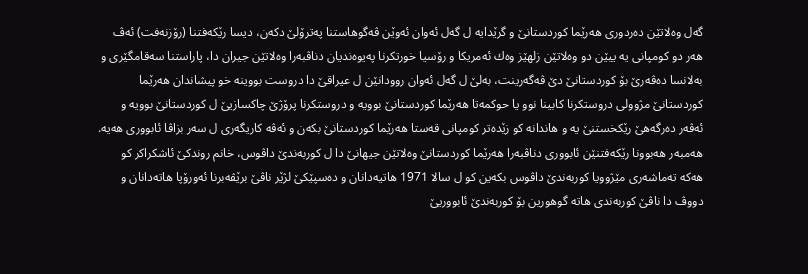گه‌ل وه‌لاتێن ده‌ردوری هه‌رێما كوردستانێ‌ و گرێدایه‌ ل گه‌ل ئه‌وان ئه‌وێن ڤه‌گوهاستنا په‌ترۆلێ‌ دكه‌ن، دیسا رێكه‌فتنا (رۆزنه‌فت) ئه‌ڤ هه‌ر دو كومپانی یه‌ ییێن دو وه‌لاتێن زلهێز وه‌ك ئه‌مریكا و رۆسیا خورتكرنا په‌یوه‌ندیان دناڤبه‌را وه‌لاتێن جیران دا، پاراستنا سه‌قامگێری و به‌لانسا ده‌ڤه‌رێ‌ بۆ كوردستانێ‌ دێ‌ ڤه‌گه‌رینت، به‌لێ‌ ل گه‌ل ئه‌وان روودانێن ل عیراقێ‌ دا دروست بووینه‌ خو پیشاندان هه‌رێما كوردستانێ‌ مژوولی دروستكرنا كابینا نوو یا حوكمه‌تا هه‌رێما كوردستانێ‌ بوویه‌ و دروستكرنا پرۆژێ‌ چاكسازیێ‌ ل كوردستانێ‌ بوویه‌ و ئه‌ڤه‌ر ده‌رگه‌هێ‌ رێكخستنێ‌ یه‌ و هاندانه‌ كو زێده‌تر كومپانی قه‌ستا هه‌رێما كوردستانێ‌ بكه‌ن و ئه‌ڤه‌ كاریگه‌ری ل سه‌ر بزاڤا ئابووری هه‌یه‌.
هه‌مبه‌ر هه‌بوونا رێكه‌فتنێن ئابووری دناڤبه‌را هه‌رێما كوردستانێ‌ وه‌لاتێن جیهانێ‌ دا ل كوربه‌ندێ‌ داڤوس، خانم روندكێ‌ ئاشكراكر كو هه‌كه‌ ته‌ماشه‌ری مێژوویا كوربه‌ندێ‌ داڤوس بكه‌ین كو ل سالا 1971 هاتیه‌دانان و ده‌سپێكێ‌ لژێر ناڤێ‌ برێڤه‌برنا ئه‌ورۆپا هاته‌دانان و دووڤ دا ناڤێ‌ كوربه‌ندی هاته‌ گوهورین بۆ كوربه‌ندێ‌ ئابووریێ‌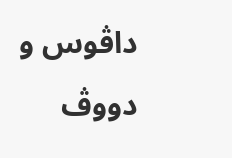داڤوس و دووڤ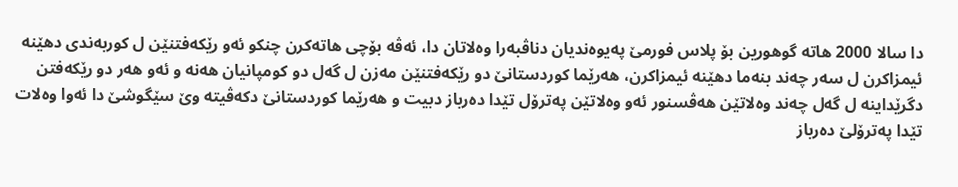دا سالا 2000 هاته‌ گوهورین بۆ پلاس فورمێ‌ په‌یوه‌ندیان دناڤبه‌را وه‌لاتان دا، ئه‌ڤه‌ بۆچی هاته‌كرن چنكو ئه‌و رێكه‌فتنێن ل كوربه‌ندی دهێنه‌ ئیمزاكرن ل سه‌ر چه‌ند بنه‌ما دهێنه‌ ئیمزاكرن، هه‌رێما كوردستانێ‌ دو رێكه‌فتنێن مه‌زن ل گه‌ل دو كومپانیان هه‌نه‌ و ئه‌و هه‌ر دو رێكه‌فتن دگرێداینه‌ ل گه‌ل چه‌ند وه‌لاتێن هه‌ڤسنور ئه‌و وه‌لاتێن په‌ترۆل تێدا ده‌رباز دبیت و هه‌رێما كوردستانێ‌ دكه‌ڤیته‌ وێ‌ سێگوشێ‌ دا ئه‌وا وه‌لات تێدا په‌ترۆلێ‌ ده‌رباز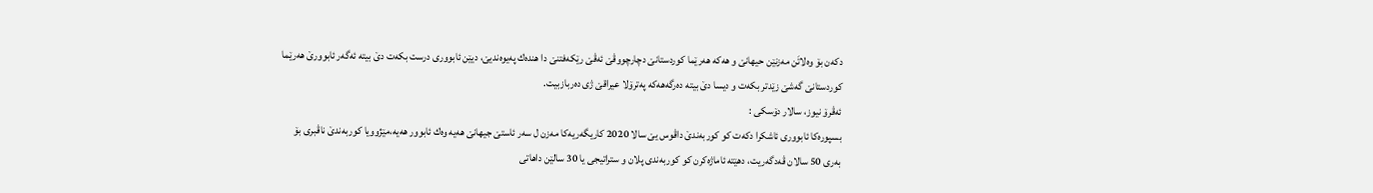دكه‌ن بۆ وه‌لاتَن مه‌زنێن حیهانێ‌ و هه‌كه‌ هه‌رێما كوردستانێ‌ دچارچووڤێ‌ ئه‌ڤێ‌ رێكه‌فتنێ‌ دا هنده‌ك په‌یوه‌ندیێ، دیێن ئابووری درست بكه‌ت دێ‌ بیته‌ ئه‌گه‌ر ئابوورێ‌ هه‌رێما كوردستانێ‌ گه‌شێ‌ زێدتر بكه‌ت و دیسا دێ‌ بیته‌ ده‌رگه‌هه‌كه‌ په‌ترۆلا عیراقێ‌ ژی ده‌ربازبیت.
ئه‌ڤرۆ نیوز، سالار دۆسكی :
بسپوره‌كا ئابووری ئاشكرا دكه‌ت كو كوربه‌ندێ‌ داڤوس یێ‌ سالا 2020 كاریگه‌ریه‌كا مه‌زن ل سه‌ر ئاستێ‌ جیهانێ‌ هه‌یه‌ وه‌ك ئابوور هه‌یه‌،مێژوویا كوربه‌ندێ‌ ناڤبری بۆ به‌ری 50 سالان ڤه‌دگه‌ریت، دهێته‌ ئاماژه‌كرن كو كوربه‌ندی پلان و ستراتیجی یا 30 سالێن داهاتی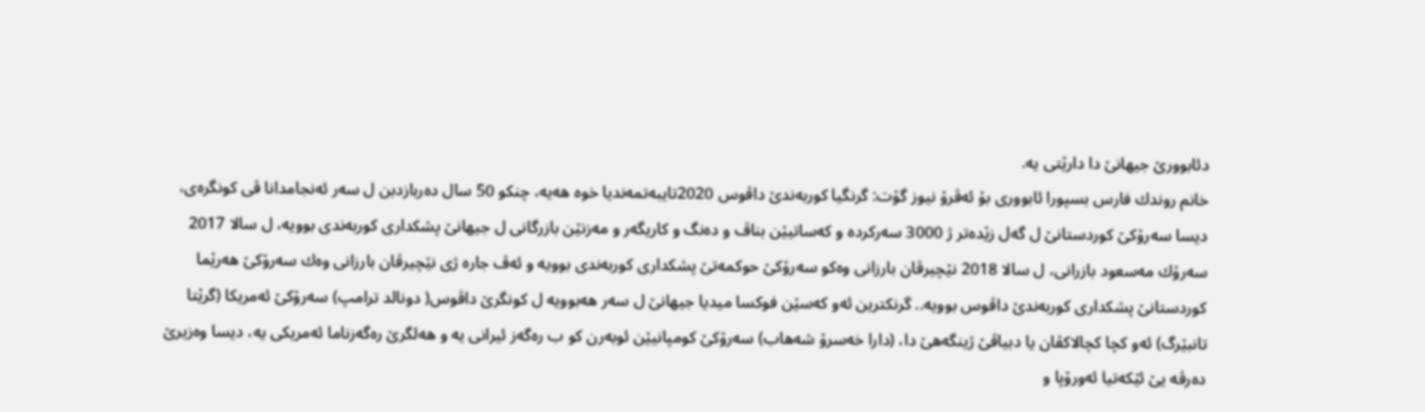دئابوورێ‌ جیهانێ‌ دا دارێتی یه‌.
خانم روندك فارس بسپورا ئابووری بۆ ئه‌ڤرۆ نیوز گۆت: گرنگیا كوربه‌ندێ‌ داڤوس 2020تایبه‌تمه‌ندیا خوه‌ هه‌یه‌، چنكو 50 سال ده‌ربازدبن ل سه‌ر ئه‌نجامدانا ڤی كونگره‌ی، دیسا سه‌رۆكێ‌ كوردستانێ‌ ل گه‌ل زێده‌تر ژ 3000 سه‌ركرده‌ و كه‌ساتیێن بناڤ و ده‌نگ و كاریگه‌ر و مه‌زنێن بازرگانی ل جیهانێ‌ پشكداری كوربه‌ندی بوویه‌، ل سالا 2017 سه‌رۆك مه‌سعود بازرانی، ل سالا 2018 نێچیرڤان بارزانی وه‌كو سه‌رۆكێ‌ حوكمه‌تێ‌ پشكداری كوربه‌ندی بوویه‌ و ئه‌ڤ جاره‌ ژی نێچیرڤان بارزانی وه‌ك سه‌رۆكێ‌ هه‌رێما كوردستانێ‌ پشكداری كوربه‌ندێ‌ داڤوس بوویه‌.. گرنكترین ئه‌و كه‌سێن فوكسا میدیا جیهانێ‌ ل سه‌ر هه‌بوویه‌ ل كونگرێ‌ داڤوس( دونالد ترامپ) سه‌رۆكێ‌ ئه‌مریكا (گرێتا تانبێرگ) ئه‌و كچا كچالاكڤان یا دبیاڤێ‌ ژینگه‌هێ‌ دا، (دارا خه‌سرۆ شه‌هاب) سه‌رۆكێ‌ كومپانیێن ئوبه‌رن كو ب ره‌گه‌ز ئیرانی یه‌ و هه‌لگرێ‌ ره‌گه‌زناما ئه‌مریكی یه‌، دیسا وه‌زیرێ‌ ده‌رڤه‌ یێ‌ ئێكه‌تیا ئه‌ورۆپا و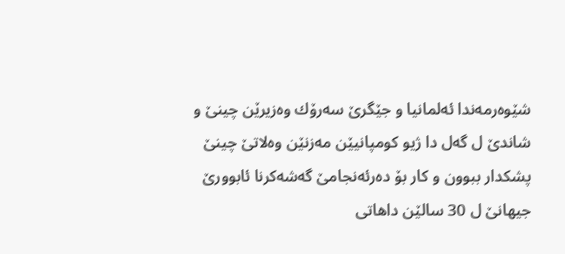شێوه‌رمه‌ندا ئه‌لمانیا و جێگرێ‌ سه‌رۆك وه‌زیرێن چینێ‌ و شاندێ‌ ل گه‌ل دا ژیو كومپانیێن مه‌زنێن وه‌لاتێ‌ چینێ‌ پشكدار ببوون و كار بۆ ده‌رئه‌نجامێ‌ گه‌شه‌كرنا ئابوورێ‌ جیهانێ‌ ل 30 سالێن داهاتی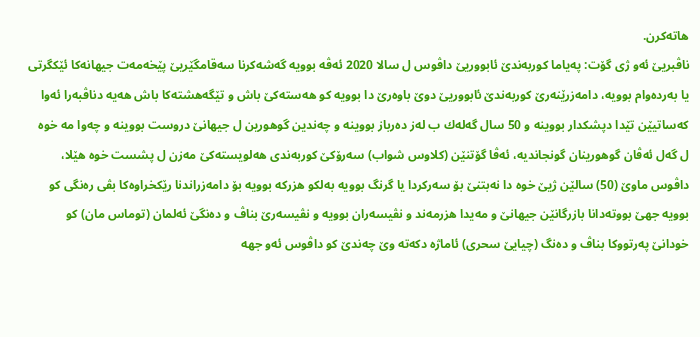هاته‌كرن.
ناڤبریێ‌ ئه‌و ژی گۆت: په‌یاما كوربه‌ندێ‌ ئابووریێ‌ داڤوس ل سالا 2020 ئه‌ڤه‌ بوویه‌ گه‌شه‌كرنا سه‌قامگێریێ‌ پێخه‌مه‌ت جیهانه‌كا ئێكگرتی یا به‌رده‌وام بوویه‌، دامه‌زرێنه‌رێ‌ كوربه‌ندێ‌ ئابووریێ‌ دوێ‌ باوه‌رێ‌ دا بوویه‌ كو هه‌سته‌كێ‌ باش و تێگه‌هشته‌كا باش هه‌یه‌ دناڤبه‌را ئه‌وا كه‌ساتیێن تێدا دپشكدار بووینه‌ و 50 سال گه‌له‌ك ب له‌ز ده‌رباز بووینه‌ و چه‌ندین گوهورین ل جیهانێ‌ دروست بووینه‌ و چه‌وا مه‌ خوه‌ ل گه‌ل ئه‌ڤان گوهورینان گونجاندیه‌، ئه‌ڤا گۆتنێن (كلاوس شواب) سه‌رۆكێ‌ كوربه‌ندی هه‌لویسته‌كێ‌ مه‌زن ل پشست خوه‌ هێلا، داڤوس ماوێ‌ (50) سالێن ژیێ‌ خوه‌ دا نه‌بتنێ‌ بۆ سه‌ركردا یا گرنگ بوویه‌ به‌لكو هزركه‌ بوویه‌ بۆ دامه‌زراندنا رێكخراوه‌كا بڤی ره‌نگی كو بوویه‌ جهێ‌ بووته‌دانا بازرگانێن جیهانێ‌ و مه‌یدا هزرمه‌ند و نڤیسه‌ران بوویه‌ و نڤیسه‌رێ‌ بناڤ و ده‌نگێ‌ ئه‌لمان (توماس مان) كو خودانێ‌ په‌رتووكا بناڤ و ده‌نگ (چیایێ‌ سحری) ئاماژه‌ دكه‌ته‌ وێ‌ چه‌ندێ‌ كو داڤوس ئه‌و جهه‌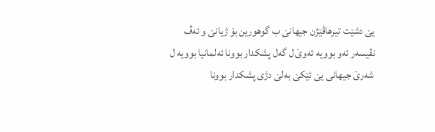یێ‌ دشێت تیرهاڤێژن جیهانێ‌ ب گوهورین بۆ ژیانێ‌ و ئه‌ڤ نڤیسه‌ر ئه‌و بوویه‌ ئه‌وێ‌ ل گه‌ل پشكدار بوونا ئه‌لمانیا بوویه‌ ل شه‌رێ‌ جیهانی یێ‌ ئێكێ‌ به‌لێ‌ دژی پشكدار بوونا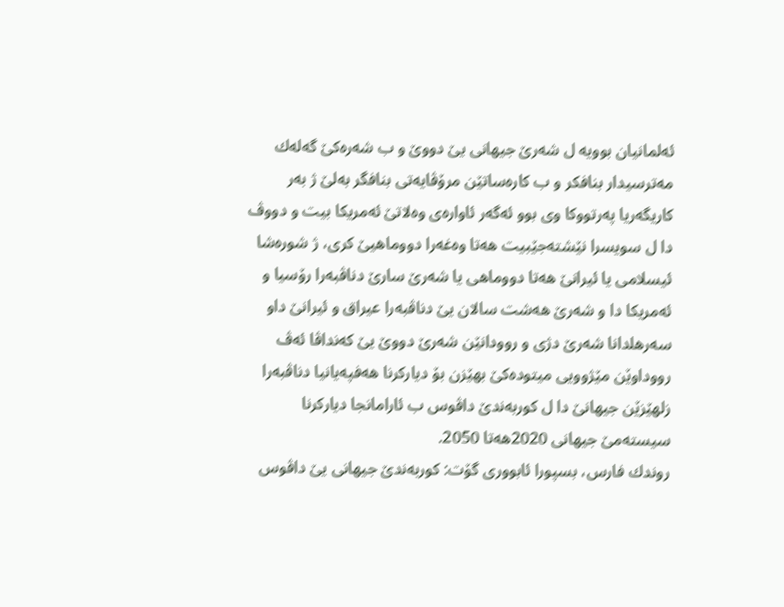ئه‌لمانیان بوویه‌ ل شه‌رێ‌ جیهانی یێ‌ دووێ‌ و ب شه‌ره‌كێ‌ گه‌له‌ك مه‌ترسیدار بنافكر و ب كاره‌ساتێن مرۆڤایه‌تی بنافگر به‌لێ‌ ژ به‌ر كاریگه‌ریا په‌رتووكا وی بوو ئه‌گه‌ر ئاواره‌ی وه‌لاتێ‌ ئه‌مریكا بیت و دووڤ دا ل سویسرا نێشته‌جێبیت هه‌تا وه‌غه‌را دووماهیێ‌ كری، ژ شوره‌شا ئیسلامی یا ئیرانێ‌ هه‌تا دووماهی یا شه‌رێ‌ سارێ‌ دناڤبه‌را رۆسیا و ئه‌مریكا دا و شه‌رێ‌ هه‌شت سالان یێ‌ دناڤبه‌را عیراق و ئیرانێ‌ داو سه‌رهلدانا شه‌رێ‌ دژی و روودانێن شه‌رێ‌ دووێ‌ یێ‌ كه‌نداڤا ئه‌ڤ رووداوێن مێژوویی میتوده‌كێ‌ بهێزن بۆ دیاركرنا هه‌فپه‌یانیا دناڤبه‌را زلهێزێن جیهانێ‌ دا ل كوربه‌ندێ‌ داڤوس ب ئارامانجا دیاركرنا سیسته‌مێ‌ جیهانی 2020هه‌تا 2050.
روندك فارس، بسپورا ئابووری گۆت: كوربه‌ندێ‌ جیهانی یێ‌ داڤوس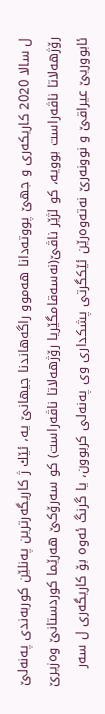ل سالا 2020 كاریكه‌ری و جهێ‌ پووته‌دانا هه‌موو راگه‌هاندنا جیهانێ‌ یه‌، ئێك ژ كاریگه‌رترین په‌نلێن كوربه‌ندی په‌نه‌لێ‌ رۆژهه‌لاتا ناڤه‌راست بوویه‌، كو لژێر ناڤێ‌(نه‌سه‌قامگێریا رۆژهه‌لاتا ناڤه‌راست) كو سه‌رۆكێ‌ هه‌رێما كوردستانێ‌ وه‌زیرێ‌ ئابووریێ‌ عیراقێ‌ و نوونه‌رێ‌ نه‌ته‌وه‌رێن ئێكگرتی پشكداری وی په‌نه‌لی كربوون، یا گرنگ ئه‌وه‌ بۆ كاریگه‌ری ل سه‌ر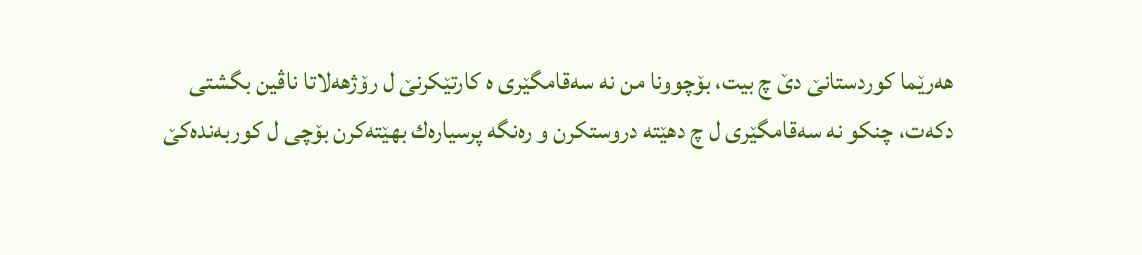هه‌رێما كوردستانێ‌ دێ‌ چ بیت، بۆچوونا من نه‌ سه‌قامگێری ه‌ كارتێكرنێ‌ ل رۆژهه‌لاتا ناڤین بگشتی دكه‌ت، چنكو نه‌ سه‌قامگێری ل چ دهێته‌ دروستكرن و ره‌نگه‌ پرسیاره‌ك بهێته‌كرن بۆچی ل كوربه‌نده‌كێ‌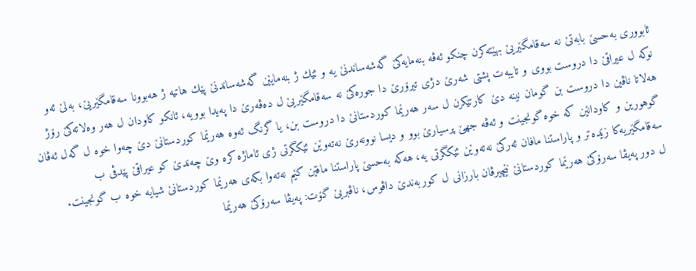ئابووری به‌حسێ‌ بابه‌تێ‌ نه‌ سه‌قامگێریێ‌ بهێته‌كرن چنكو ئه‌ڤه‌ بنه‌مایه‌كێ‌ گه‌شه‌ساندنێ‌ یه‌ و ئێك ژ بنه‌مایێن گه‌شه‌ساندنێ‌ پێك هاتیه‌ ژ هه‌بوونا سه‌قامگێریێ‌، به‌لێ‌ ئه‌و نوكه‌ ل عیراقێ‌ دا دروست بووی و تایبه‌ت پشتی شه‌رێ‌ دژی تیرۆرێ‌ دا جوره‌كێ‌ نه‌ سه‌قامگێریێ‌ ل ده‌ڤه‌رێ‌ دا په‌یدا بوویه‌، ئانكو كاودان ل هه‌ر وه‌لاته‌كێ‌ رۆژ هه‌لاتا ناڤین دا دروست بن گومان نینه‌ دێ‌ كارتێكرن ل سه‌ر هه‌رێما كوردستانێ‌ دا دروست بن، یا گرنگ ئه‌وه‌ هه‌رێما كوردستانێ‌ دێ‌ چه‌وا خوه‌ ل گه‌ل ئه‌ڤان گوهورین و كاودانێن كه‌ خوه‌ گونجینت و ئه‌ڤه‌ جهێ‌ پرسیارێ‌ بوو و دیسا نوونه‌رێ‌ نه‌ته‌وێن ئێكگرتی ژی ئاماژه‌ كره‌ وێ‌ چه‌ندێ‌ كو عیراقێ‌ پێدڤی ب سه‌قامگێریه‌كا زێده‌تر و پاراستنا مافان ئه‌ركێ‌ نه‌ته‌وێن ئێكگرتی یه‌، هه‌كه‌ به‌حسێ‌ پاراستنا مافێن كێم نه‌ته‌وا بكه‌ی هه‌رێما كوردستانێ‌ شیایه‌ خوه‌ ب گونجینت.
ل دور په‌یڤا سه‌رۆكێ‌ هه‌رێما كوردستانێ‌ نێچیرڤان بارزانی ل كوربه‌ندێ‌ داڤوس، ناڤبریێ‌ گۆت: په‌یڤا سه‌رۆكێ‌ هه‌رێما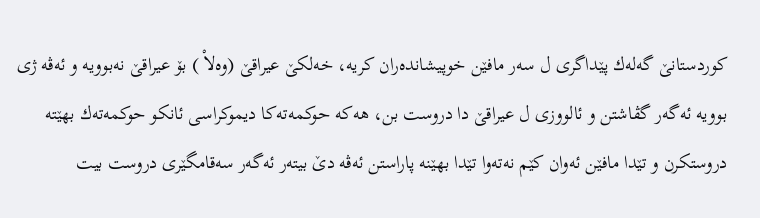كوردستانێ‌ گه‌له‌ك پێداگری ل سه‌ر مافێن خوپیشانده‌ران كریه‌، خه‌لكێ‌ عیراقێ‌ (وه‌لاْ ) بۆ عیراقێ‌ نه‌بوویه‌ و ئه‌ڤه‌ ژی بوویه‌ ئه‌گه‌ر گڤاشتن و ئالووزی ل عیراقێ‌ دا دروست بن، هه‌كه‌ حوكمه‌ته‌كا دیموكراسی ئانكو حوكمه‌ته‌ك بهێته‌ دروستكرن و تێدا مافێن ئه‌وان كێم نه‌ته‌وا تێدا بهێنه‌ پاراستن ئه‌ڤه‌ دێ‌ بیته‌ر ئه‌گه‌ر سه‌قامگێری دروست بیت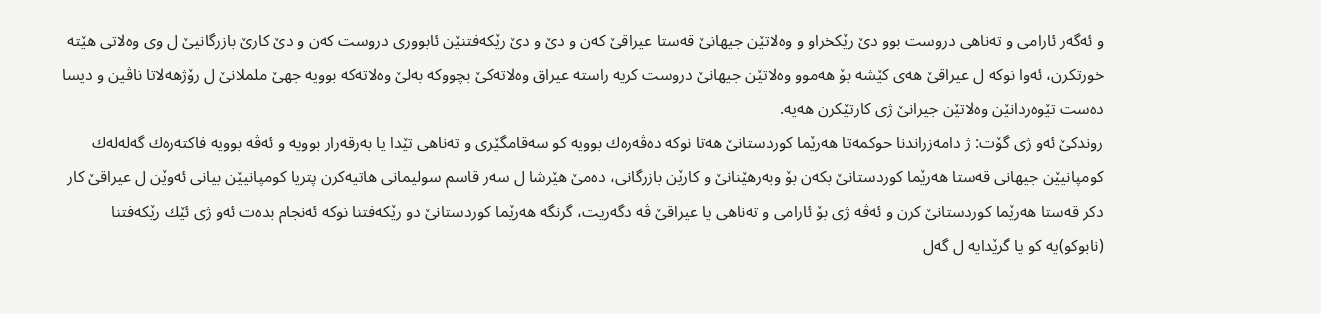و ئه‌گه‌ر ئارامی و ته‌ناهی دروست بوو دێ‌ رێكخراو و وه‌لاتێن جیهانێ‌ قه‌ستا عیراقێ‌ كه‌ن و دێ‌ و دێ‌ رێكه‌فتنێن ئابووری دروست كه‌ن و دێ‌ كارێ‌ بازرگانیێ‌ ل وی وه‌لاتی هێته‌ خورتكرن، ئه‌وا نوكه‌ ل عیراقێ‌ هه‌ی كێشه‌ بۆ هه‌موو وه‌لاتێن جیهانێ‌ دروست كریه‌ راسته‌ عیراق وه‌لاته‌كێ‌ بچووكه‌ به‌لێ‌ وه‌لاته‌كه‌ بوویه‌ جهێ‌ ململانێ‌ ل رۆژهه‌لاتا ناڤین و دیسا ده‌ست تێوه‌ردانێن وه‌لاتێن جیرانێ‌ ژی كارتێكرن هه‌یه‌.
روندكێ‌ ئه‌و ژی گۆت: ژ دامه‌زراندنا حوكمه‌تا هه‌رێما كوردستانێ‌ هه‌تا نوكه‌ ده‌ڤه‌ره‌ك بوویه‌ كو سه‌قامگێری و ته‌ناهی تێدا یا به‌رقه‌رار بوویه‌ و ئه‌ڤه‌ بوویه‌ فاكته‌ره‌ك گه‌له‌له‌ك كومپانیێن جیهانی قه‌ستا هه‌رێما كوردستانێ‌ بكه‌ن بۆ وبه‌رهێنانێ‌ و كارێن بازرگانی، ده‌مێ‌ هێرشا ل سه‌ر قاسم سولیمانی هاتیه‌كرن پتریا كومپانیێن بیانی ئه‌وێن ل عیراقێ‌ كار دكر قه‌ستا هه‌رێما كوردستانێ‌ كرن و ئه‌ڤه‌ ژی بۆ ئارامی و ته‌ناهی یا عیراقێ‌ ڤه‌ دگه‌ریت، گرنگه‌ هه‌رێما كوردستانێ‌ دو رێكه‌فتنا نوكه‌ ئه‌نجام بده‌ت ئه‌و ژی ئێك رێكه‌فتنا (نابوكو)یه‌ كو یا گرێدایه‌ ل گه‌ل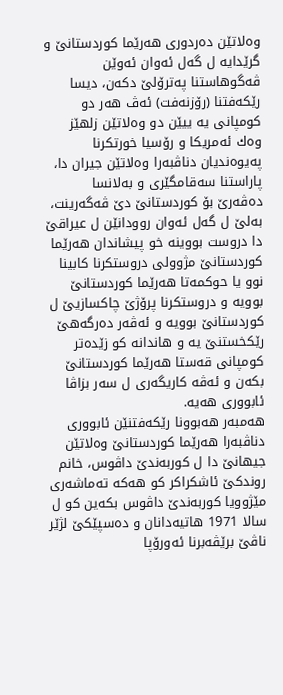وه‌لاتێن ده‌ردوری هه‌رێما كوردستانێ‌ و گرێدایه‌ ل گه‌ل ئه‌وان ئه‌وێن ڤه‌گوهاستنا په‌ترۆلێ‌ دكه‌ن، دیسا رێكه‌فتنا (رۆزنه‌فت) ئه‌ڤ هه‌ر دو كومپانی یه‌ ییێن دو وه‌لاتێن زلهێز وه‌ك ئه‌مریكا و رۆسیا خورتكرنا په‌یوه‌ندیان دناڤبه‌را وه‌لاتێن جیران دا، پاراستنا سه‌قامگێری و به‌لانسا ده‌ڤه‌رێ‌ بۆ كوردستانێ‌ دێ‌ ڤه‌گه‌رینت، به‌لێ‌ ل گه‌ل ئه‌وان روودانێن ل عیراقێ‌ دا دروست بووینه‌ خو پیشاندان هه‌رێما كوردستانێ‌ مژوولی دروستكرنا كابینا نوو یا حوكمه‌تا هه‌رێما كوردستانێ‌ بوویه‌ و دروستكرنا پرۆژێ‌ چاكسازیێ‌ ل كوردستانێ‌ بوویه‌ و ئه‌ڤه‌ر ده‌رگه‌هێ‌ رێكخستنێ‌ یه‌ و هاندانه‌ كو زێده‌تر كومپانی قه‌ستا هه‌رێما كوردستانێ‌ بكه‌ن و ئه‌ڤه‌ كاریگه‌ری ل سه‌ر بزاڤا ئابووری هه‌یه‌.
هه‌مبه‌ر هه‌بوونا رێكه‌فتنێن ئابووری دناڤبه‌را هه‌رێما كوردستانێ‌ وه‌لاتێن جیهانێ‌ دا ل كوربه‌ندێ‌ داڤوس، خانم روندكێ‌ ئاشكراكر كو هه‌كه‌ ته‌ماشه‌ری مێژوویا كوربه‌ندێ‌ داڤوس بكه‌ین كو ل سالا 1971 هاتیه‌دانان و ده‌سپێكێ‌ لژێر ناڤێ‌ برێڤه‌برنا ئه‌ورۆپا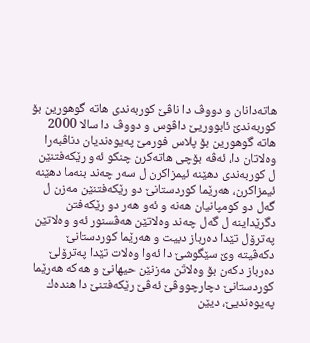هاته‌دانان و دووڤ دا ناڤێ‌ كوربه‌ندی هاته‌ گوهورین بۆ كوربه‌ندێ‌ ئابووریێ‌ داڤوس و دووڤ دا سالا 2000 هاته‌ گوهورین بۆ پلاس فورمێ‌ په‌یوه‌ندیان دناڤبه‌را وه‌لاتان دا، ئه‌ڤه‌ بۆچی هاته‌كرن چنكو ئه‌و رێكه‌فتنێن ل كوربه‌ندی دهێنه‌ ئیمزاكرن ل سه‌ر چه‌ند بنه‌ما دهێنه‌ ئیمزاكرن، هه‌رێما كوردستانێ‌ دو رێكه‌فتنێن مه‌زن ل گه‌ل دو كومپانیان هه‌نه‌ و ئه‌و هه‌ر دو رێكه‌فتن دگرێداینه‌ ل گه‌ل چه‌ند وه‌لاتێن هه‌ڤسنور ئه‌و وه‌لاتێن په‌ترۆل تێدا ده‌رباز دبیت و هه‌رێما كوردستانێ‌ دكه‌ڤیته‌ وێ‌ سێگوشێ‌ دا ئه‌وا وه‌لات تێدا په‌ترۆلێ‌ ده‌رباز دكه‌ن بۆ وه‌لاتَن مه‌زنێن حیهانێ‌ و هه‌كه‌ هه‌رێما كوردستانێ‌ دچارچووڤێ‌ ئه‌ڤێ‌ رێكه‌فتنێ‌ دا هنده‌ك په‌یوه‌ندیێ، دیێن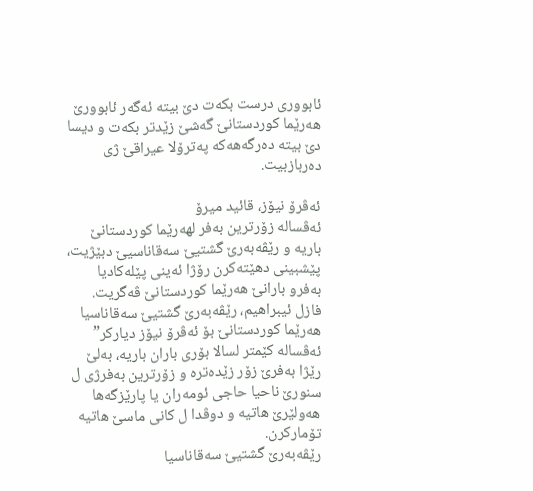ئابووری درست بكه‌ت دێ‌ بیته‌ ئه‌گه‌ر ئابوورێ‌ هه‌رێما كوردستانێ‌ گه‌شێ‌ زێدتر بكه‌ت و دیسا دێ‌ بیته‌ ده‌رگه‌هه‌كه‌ په‌ترۆلا عیراقێ‌ ژی ده‌ربازبیت.

ئه‌ڤرۆ نیۆز، قائید میرۆ
ئه‌ڤساله‌ زۆرترین به‌فر لهه‌رێما كوردستانێ باریه‌ و رێڤه‌به‌رێ گشتیێ سه‌قاناسیێ دبێژیت، پێشبینی دهێته‌كرن رۆژا ئه‌ینی پێله‌كادیا به‌فرو بارانێ هه‌رێما كوردستانێ ڤه‌گریت.
فازل ئیبراهیم، رێڤه‌به‌رێ گشتیێ سه‌قاناسیا هه‌رێما كوردستانێ بۆ ئه‌ڤرۆ نیۆز دیاركر” ئه‌ڤساله‌ كێمتر لسالا بۆری باران باریه‌، به‌لێ رێژا به‌فرێ زۆر زێده‌تره‌ و زۆرترین به‌فرژی ل سنورێ ناحیا حاجی ئومه‌ران یا پارێزگه‌ها هه‌ولێرێ هاتیه‌ و دوڤدا ل كانی ماسێ هاتیه‌ تۆماركرن.
رێڤه‌به‌رێ گشتیێ سه‌قاناسیا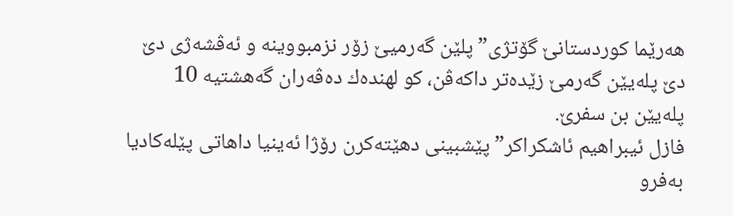هه‌رێما كوردستانێ گۆتژی” پلێن گه‌رمیێ زۆر نزمبووینه‌ و ئه‌ڤشه‌ژی دێ دێ پله‌یێن گه‌رمێ زێده‌تر داكه‌ڤن، كو لهنده‌ك ده‌ڤه‌ران گه‌هشتیه‌ 10 پله‌یێن بن سفرێ.
فازل ئیبراهیم ئاشكراكر” پێشبینی دهێته‌كرن رۆژا ئه‌ینیا داهاتی پێله‌كادیا به‌فرو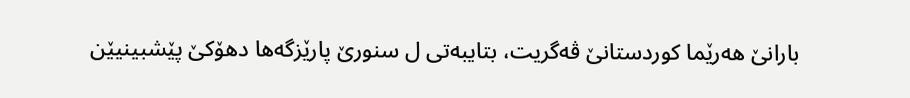بارانێ هه‌رێما كوردستانێ ڤه‌گریت، بتایبه‌تی ل سنورێ پارێزگه‌ها دهۆكێ پێشبینیێن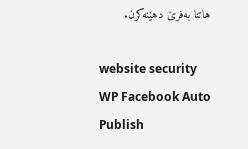هاتنا به‌فرێ دهێنه‌كرن.

website security
WP Facebook Auto Publish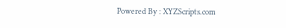Powered By : XYZScripts.com